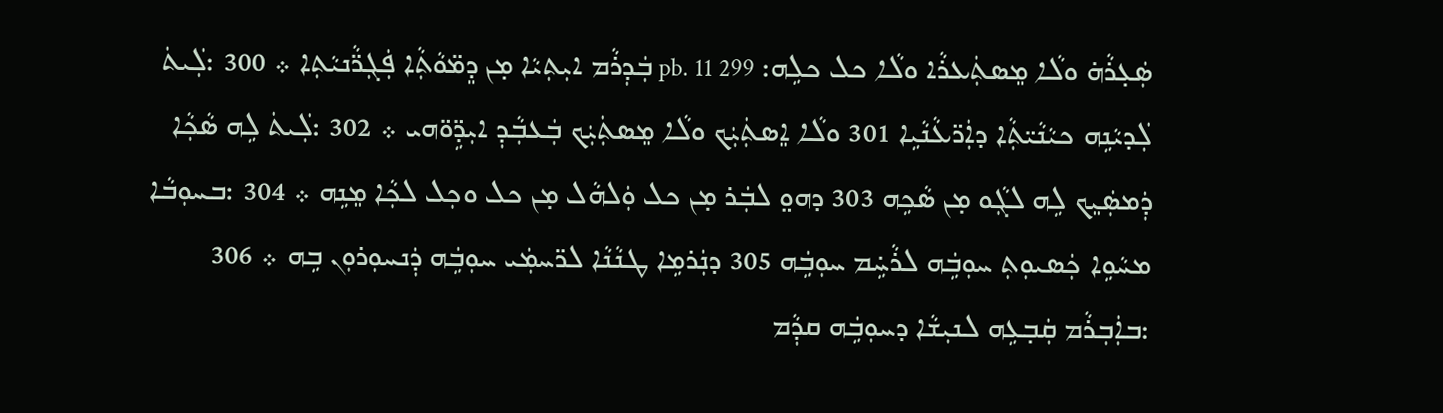ܣܲܥ̣ܪܵܗ̇ ܘܠܵܐ ܡܸܣܬܲܥܪܵܐ ܘܠܵܐ ܟܠ ܟܠܹܗ: pb. 11 299 ܒܲܕܼܪܵܡ ܐܝܼܬܼܝܵܐ ܡ̣ܢ ܕܸܡ̈ܘܵܬܼܵܐ ܦܲܓܼܪ̈ܵܢܝܵܬܼܐ ܀ 300 :ܠܲܝܬܿ ܠܲܕܝܵܢܹܗ ܟܝܵܢܵܝ̈ܬܼܵܐ ܕܐܲܪ̈ܥܵܢܵܝܹܐ 301 ܘܠܵܐ ܐܸܣܬܲܝܲܟ ܘܠܵܐ ܡܸܣܬܲܝܲܟ ܒܲܥܒܼܵܕܼ ܐܝܼܕܹ̈ܘ̈ܗܝ ܀ 302 :ܠܲܝܬܿ ܠܹܗ ܣܵܟܼܵܐ ܕܲܡܣܲܝܸܟ ܠܹܗ ܠܓܼܵܘ ܡ̣ܢ ܣܵܟܹܗ 303 ܕܗܘ̤ ܠܒܲܪ ܡ̣ܢ ܟܠ ܘܲܠܗܵܠ ܡ̣ܢ ܟܠ ܘܟܼܠ ܠܟܼܵܐ ܡܸܢܹܗ ܀ 304 :ܒܚܘܼܒܵܐ ܡܚܵܘܹܐ ܟܲܣܝܘܼܬܼ ܚܘܼܒܹܿܗ ܠܪܵܚܹ̇ܡ ܚܘܼܒܹܿܗ 305 ܕܢܲܪܡܹܐ ܛܢܵܢܵܐ ܠܪ̈ܚܡܲܝ ܚܘܼܒܹܿܗ ܕܲܢܚܘܼܪܘܼܢ ܒܹܗ ܀ 306 :ܒܐܲܒܼܪܵܡ ܩܲܒ̣ܥܹܗ ܠܢܝܼܫܵܐ ܕܚܘܼܒܹܿܗ ܩܕܼܵܡ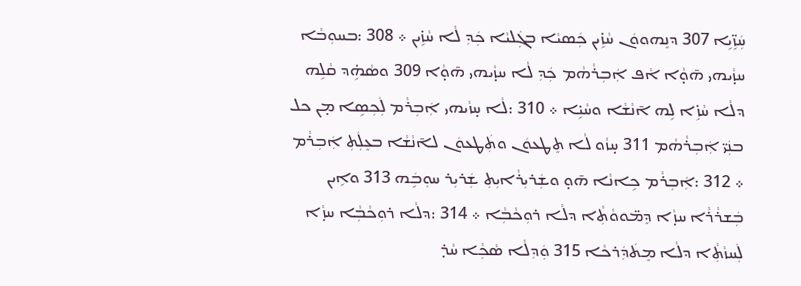ܚܲܙܹ̈ܝܹܐ 307 ܕܢܸܗܘܘܿܢ ܚܵܙܹ̇ܝܢ ܟܲܣܝܵܐ ܒܓܲܠܝܵܐ ܟܲܕܼ ܠܵܐ ܚܵܙܹ̇ܝܢ ܀ 308 :ܒܚܘܼܒܵܐ ܚܙ̣ܵܝܗܝ ܗ̄ܘ̣ܵܐ ܐܵܦ ܐܲܒܼܪܵܗܵܡ ܟܲܕܼ ܠܵܐ ܚܙ̣ܵܝܗܝ ܗ̄ܘ̣ܵܐ 309 ܘܣܵܗܹ̇ܕ ܩܵܠܹܗ ܕܠܵܐ ܚܵܙܹ̇ܐ ܠܹܗ ܐ̄ܢܵܫܵܐ ܘܚܵܝܹ̇ܐ ܀ 310 :ܠܵܐ ܚ̣ܙܵܝܗܝ ܐܲܒܼܪܵܡ ܠܲܟܼܣܹܐ ܡ̣ܢ ܟܠ ܒܢܲܝ̈ ܐܲܒܼܪܵܗܵܡ 311 ܚ̣ܙܵܘ ܠܵܐ ܬܸܛܥܘܿܢ ܘܬܲܛܥܘܿܢ ܠܐ̄ܢܵܫܵܐ ܒܥܸܠܲܬܼ ܐܲܒܼܪܵܡ ܀ 312 :ܐܲܒܼܪܵܡ ܟܹܐܢܵܐ ܗ̄ܘ̣ ܘܫܲܪܝܼܪܵܐܝܼܬܼ ܫܲܪܝܼܪ ܚܘܼܒܹܿܗ 313 ܘܐܹܝܢ ܒܲܫܪܵܪܵܐ ܚܙ̣ܵܐ ܕܸܡ̈ܘܘܵܬܼܵܐ ܕܠܵܐ ܪܘܼܟܵܒܼܵܐ ܀ 314 :ܕܠܵܐ ܪܘܼܟܵܒܼܵܐ ܚܙ̣ܵܐ ܠܲܚܙܵܬܼܵܐ ܕܠܵܐ ܡܸܬܿܕܲܪܟܵܐ 315 ܘܲܕܼܠܵܐ ܣܵܟܼܵܐ ܚܵܪ̣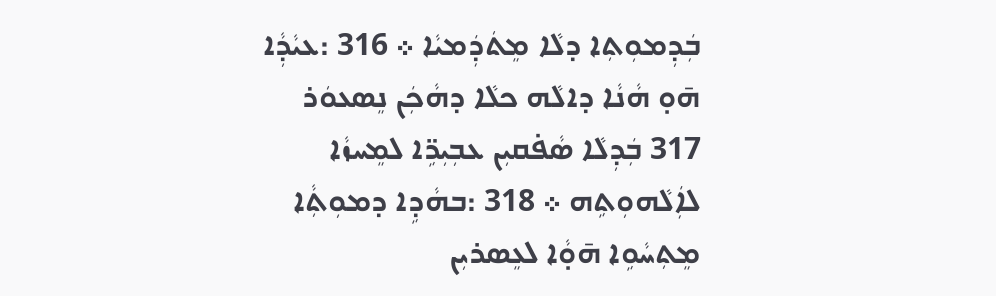ܒܲܕܼܡܘܼܬܼܐ ܕܠܵܐ ܡܸܬܿܕܲܡܝܵܐ ܀ 316 :ܥܝܵܕܼܵܐ ܗ̄ܘ̣ ܗܵܢܵܐ ܕܐܠܵܗ ܟܠܵܐ ܕܗܵܟܲܢ ܢܸܣܥܘܿܪ 317 ܒܲܕܼܠܵܐ ܣܵܦ̇ܩܝܼܢ ܥܒܼܝܼܪܹ̈ܐ ܠܡܸܚܙܵܐ ܠܐܲܠܵܗܘܼܬܹܗ ܀ 318 :ܒܗܵܕܹܐ ܕܡܘܼܬܼܵܐ ܡܸܬܼܚܵܘܹܐ ܗ̄ܘ̣ܵܐ ܠܥܸܣܪܝܼܢ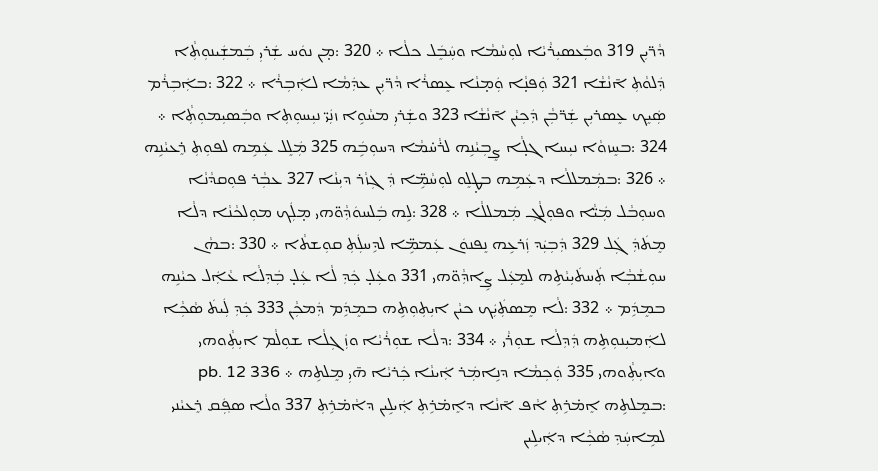ܕܵܪ̈ܝܼܢ 319 ܘܒܲܥܣܝܼܪܵܝܵܐ ܠܘܼܚܵܡܵܐ ܘܚܲܒܸܿܠ ܟܠܵܐ ܀ 320 :ܡ̣ܢ ܢܘܿܚ ܫܲܪܝܼ ܒܲܡܫܲܝܢܘܼܬܼܵܐ ܕܲܠܘܵܬܼ ܐ̄ܢܵܫܵܐ 321 ܘܲܦܢ̣ܵܐ ܘܲܡ̣ܢܵܐ ܥܸܣܪܵܐ ܕܵܪ̈ܝܼܢ ܥܕܲܡܵܐ ܠܐܲܒܼܪܵܐ ܀ 322 :ܒܐܲܒܼܪܵܡ ܣܲܝܸܟ ܥܸܣܪܝܼܢ ܫܲܪ̈ܒܼܵܢ ܕܲܟܼܝܵܢ ܐ̄ܢܵܫܵܐ 323 ܘܫܲܪܝܼ ܡܚܵܘܹܐ ܙܢܲܝ̈ ܢܝܼܚܘܼܬܼܐ ܘܒܲܣܝܼܡܘܼܬܼܵܐ ܀ 324 :ܒܚܸܙܘܵܐ ܢܝܼܚܐ ܓܠ̣ܵܐ ܨܸܒܼܝܵܢܹܗ ܠܪܵܚ̇ܡܵܐ ܕܚܘܼܒܹܿܗ 325 ܡܲܠܸܠ ܥܲܡܹܗ ܠܦܘܼܬܼ ܪܸܥܝܵܢܹܗ ܀ 326 :ܒܡܲܡܠܠܵܐ ܕܥܲܡܹܗ ܒܛ̣ܠܸܘ ܠܘܼܚܵܡܹ̈ܐ ܕܲܓܼܙܵܪ ܕܝܼܢܵܐ 327 ܥܒܼܵܪ ܦܘܼܩܕܵܢܵܐ ܘܚܘܼܒܵܠ ܡܲܝ̈ܵܐ ܘܦܘܼܠܵܓܼ ܡܲܡܠܠܵܐ ܀ 328 :ܠܹܗ ܒܲܠܚܘܿܕܼܵܘ̈ܗܝ ܡ̣ܠܲܟ ܡܘܼܠܟܵܢܵܐ ܕܠܵܐ ܡܸܬܿܕܲܓܲܠ 329 ܕܲܒܼܝܲܕ ܙܲܪܥܹܗ ܢܸܦܢܘܿܢ ܥܲܡܡܹ̈ܐ ܠܕܹܚܠܲܬܼ ܩܘܼܫܬܵܐ ܀ 330 :ܒܗܵܢ ܚܘܼܫܵܒܼܵܐ ܬܲܚܬܿܝܼܝܵܬܹܗ ܠܡܸܥܲܠ ܨܹܐܕܼܵܘ̈ܗܝ 331 ܘܥܲܠ̣ ܟܲܕܼ ܠܵܐ ܥܲܠ̣ ܒܲܕܼܠܵܐ ܥܵܐܲܠ ܟܝܵܢܹܗ ܒܡܸܕܹܿܡ ܀ 332 :ܠܵܐ ܡܸܣܬܲܝܲܟ ܟܝܵܢ ܐܝܼܬܼܘܼܬܹܗ ܒܡܸܕܹܿܡ ܕܲܡܟܼܵܢ 333 ܟܲܕܼ ܠܲܝܬܿ ܣܵܟܼܵܐ ܠܐܲܡܝܼܢܘܼܬܹܗ ܕܲܕܼܠܵܐ ܫܘܼܪܵܝ ܀ 334 :ܕܠܵܐ ܫܘܼܪܵܝܵܐ ܘܙܲܓܼܠܵܐ ܫܘܼܠܵܡ ܐܝܼܬܼܵܘܗܝ ܘܐܝܼܬܼܵܘܗܝ 335 ܘܲܟܼܡܵܐ ܕܢܹܐܡܲܪ ܐܲܝܢܵܐ ܟܲܪܝܵܐ ܗ̄ܝܼ ܡܸܠܬܹܗ ܀ pb. 12 336 :ܒܡܸܠܬܹܗ ܐܸܡ̇ܪܹܬܼ ܐܵܦ ܐ̄ܢܵܐ ܕܐܸܡ̇ܪܹܬܼ ܐܲܝܠܹܝܢ ܕܐܵܡ̇ܪܹܬܼ 337 ܘܠܵܐ ܣܦ݂ܲܩ ܪܸܥܝܵܢܝ ܠܡܹܐܚܲܕܼ ܣܵܟܼܵܐ ܕܐܲܝܠܹܝܢ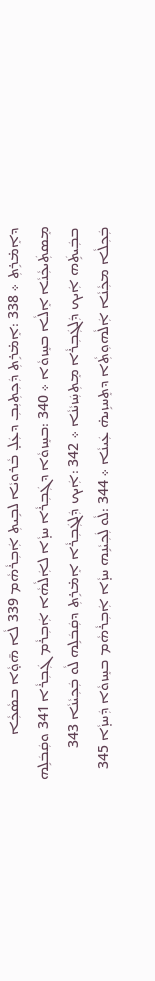ܕܐܸܡ̇ܪܹܬܼ ܀ 338 :ܐܸܡ̇ܪܹܬܼ ܕܲܟܼܬܼܝܼܒܼ ܕܥܲܠ̣ ܒܵܪܘܝܵܐ ܠܒܹܝܬܼ ܐܲܒܼܪܵܗܵܡ 339 ܠܵܐ ܗ̄ܘ̣ܵܐ ܒܣܵܟܼܵܐ ܡܸܣܬܲܝܟܼܵܢܵܐ ܐܸܠܵܐ ܒܚܸܙܘܵܐ ܀ 340 :ܒܚܸܙܘܵܐ ܕܓܲܒܼܪܵܐ ܚܙ̣ܵܐ ܠܐܲܠܵܗܵܐ ܐܲܒܼܪܵܡ ܓܲܒܼܪܵܐ 341 ܘܩܲܒܿܠܹܗ ܒܒܲܝܬܹܿܗ ܐܲܝܟ ܕܲܠܓܲܒܼܪܵܐ ܡܸܬܼܚܲܙܝܵܢܵܐ ܀ 342 :ܐܲܝܟ ܕܲܠܓܲܒܼܪܵܐ ܐܸܡ̇ܪܹܬܼ ܕܩܲܒܿܠܹܗ ܠܵܘ ܒܲܟܼܝܵܢܵܐ 343 ܒܲܟܼܠܵܐ ܡܟܼܵܢܵܐ ܐܲܠܵܗܘܼܬܼܵܐ ܕܬܸܚܙܹܝܗ̇ ܥܲܝܢܵܐ ܀ 344 :ܠܵܘ ܠܲܟܼܝܵܢܹܗ ܚܙ̣ܵܐ ܐܲܒܼܪܵܗܵܡ ܒܚܸܙܘܵܐ ܕܲܚܙ̣ܵܐ 345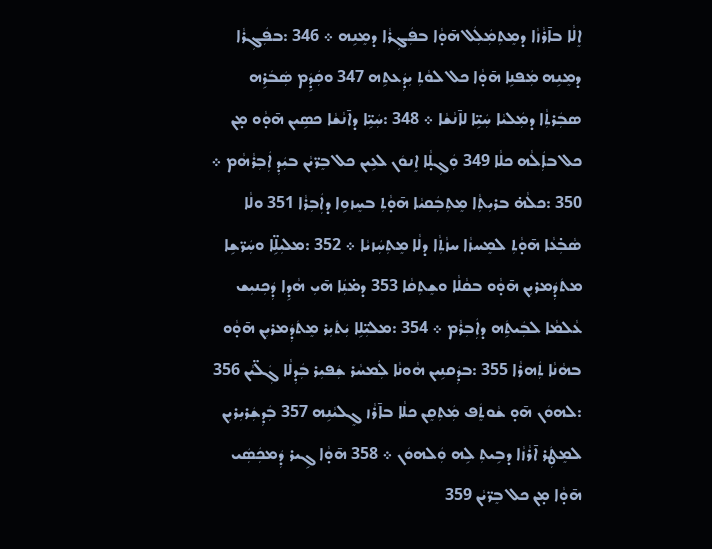ܐܸܠܵܐ ܒܐ̄ܪܵܙܵܐ ܕܡܸܬܼܡܲܠܲܠ ܗ̄ܘ̣ܵܐ ܒܦܲܓܼܪܵܐ ܕܡܸܢܹܗ ܀ 346 :ܒܦܲܓܼܪܵܐ ܕܡܸܢܹܗ ܡܲܦܢܹܐ ܗ̄ܘ̣ܵܐ ܟܠ ܠܘܵܬܼ ܝܼܕܲܥܬܹܗ 347 ܘܩܲܕܹܿܡ ܣܲܒܿܪܹܗ ܣܒܲܪܬܼܵܐ ܕܡܲܠܝܵܐ ܚܲܝܹ̈ܐ ܠܐ̄ܢܵܫܵܐ ܀ 348 :ܚܲܝܹ̈ܐ ܕܐ̄ܢܵܫܵܐ ܟܣܹܝܢ ܗ̄ܘ̣ܵܘ ܡ̣ܢ ܟܠ ܒܐܲܠܵܗ ܟܠܵܐ 349 ܘܲܓܼܠ̣ܵܐ ܐܸܢܘܿܢ ܠܥܹܝܢ ܟܠ ܒܸܪ̈ܝܵܢ ܒܝܲܕܼ ܐܲܒܼܪܵܗܵܡ ܀ 350 :ܟܠܵܗ̇ ܒܪܝܼܬܼܵܐ ܡܸܬܼܒܲܩܝܵܐ ܗ̄ܘ̣ܵܬܼ ܒܚܸܙܘܹܐ ܕܐܲܒܼܪܵܐ 351 ܘܠܵܐ ܣܵܒܼ̇ܥܵܐ ܗ̄ܘ̣ܵܬܼ ܠܡܸܚܙܵܐ ܚܙܵܬܼܵܐ ܕܠܵܐ ܡܸܬܼܚܲܙܝܵܐ ܀ 352 :ܡܠܝܼܠܹ̈ܐ ܘܚܲܪ̈ܫܹܐ ܡܬܿܕܲܡܪܝܼܢ ܗ̄ܘ̣ܵܘ ܒܩܵܠܵܐ ܘܫܸܬܼܩܵܐ 353 ܕܡ̇ܢܲܐ ܗ̄ܝܼ ܗܵܕܹܐ ܕܲܟܼܢܝܼܫ ܥܵܠܡܵܐ ܠܒܲܝܬܹܿܗ ܕܐܲܒܼܪܵܡ ܀ 354 :ܡܠܝܼ̈ܠܹܐ ܝܲܬܿܝܼܪ ܡܸܬܿܕܲܡܪܝܼܢ ܗ̄ܘ̣ܵܘ ܒܗܵܢܵܐ ܬܲܗܪܵܐ 355 :ܒܕܲܩܢܹܝܢ ܗܵܘܢܵܐ ܠܲܡܚܵܪ ܫܲܦܝܼܪ ܒܲܕܼܠܵܐ ܓܲܠ̈ܝܵܢ 356 :ܠܗܘܿܢ ܗ̄ܘ̣ ܫܵܘܬܸܿܦ ܡܲܬܼܩܸܢ ܟܠܵܐ ܒܐ̄ܪܵܙ ܓܸܠܝܵܢܹܗ 357 ܒܲܕܼܫܲܪܝܼܪܝܼܢ ܠܡܸܛܲܪ ܐ̄ܪܵܙܵܐ ܕܒܹܝܬܼ ܠܹܗ ܘܲܠܗܘܿܢ ܀ 358 ܗ̄ܘ̣ܵܐ ܓܹܝܪ ܕܲܡܟܲܣܲܝ ܗ̄ܘ̣ܵܐ ܡ̣ܢ ܟܠ ܒܸܪ̈ܝܵܢ 359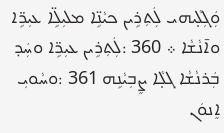ܘܲܓܼܠ̣ܵܝܗܝ ܠܲܬܼܪܹܝܢ ܟܝܵܢܹ̈ܐ ܡܠܝܼܠܹ̈ܐ ܥܝܼܪܹ̈ܐ ܘܐ̄ܢܵܫܵܐ ܀ 360 :ܠܲܬܼܪܹܝܢ ܥܝܼܪܹ̈ܐ ܘܚܲܕ ܒܲܪܢܵܫܵܐ ܓܠ̣ܵܐ ܨܸܒܼܝܵܢܹܗ 361 :ܘܚܵܘܝܼ ܐܸܢܘܿܢ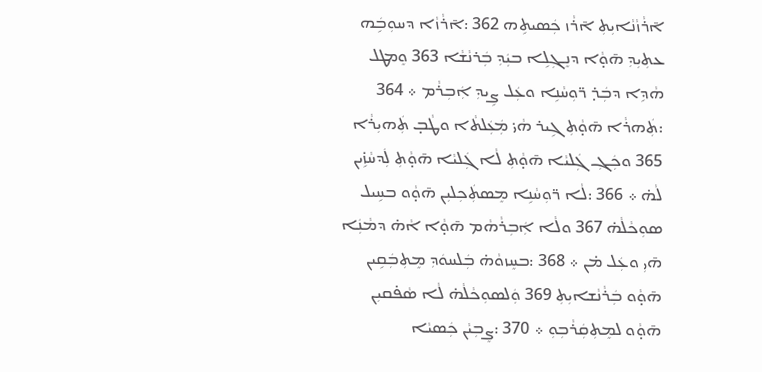ܐ̄ܪܵܙܵܢܵܐܝܼܬܼ ܐ̄ܪܵܙ ܟܲܣܝܬܹܗ 362 :ܐ̄ܪܵܙܵܐ ܕܚܘܼܒܹܿܗ ܥܬܼܝܼܕܼ ܗ̄ܘ̣ܵܐ ܕܢܸܓܼܠܹܐ ܒܝܲܕܼ ܒܲܪܢܵܫܵܐ 363 ܘܸܡܛܠ ܗܵܕܹܐ ܕܒܲܪ̣ ܪ̈ܘܼܚܵܢܹܐ ܘܥܲܠ ܨܹܝܕܼ ܐܲܒܼܪܵܡ ܀ 364 :ܬܲܗܪܵܐ ܗ̄ܘ̣ܵܬܼ ܓܹܝܪ ܗܵܝ̇ ܡܲܥܲܠܬܵܐ ܘܛܵܒ̣ ܬܲܗܝܼܪܵܐ 365 ܘܟܲܓܼ ܓܲܠܝܵܐ ܗ̄ܘ̣ܵܬܼ ܠܵܐ ܓܲܠܝܵܐ ܗ̄ܘ̣ܵܬܼ ܠܲܕܚܵܙܹ̇ܝܢ ܠܵܗ̇ ܀ 366 :ܠܵܐ ܪ̈ܘܼܚܵܢܹܐ ܡܸܣܬܲܟܼܠܝܼܢ ܗ̄ܘ̣ܵܘ ܒܚܹܝܠ ܣܘܼܟܵܠܵܗ̇ 367 ܘܠܵܐ ܐܲܒܼܪܵܗܵܡ ܗ̄ܘ̣ܵܐ ܐܵܗ̇ ܕܡܵܢܲܐ ܗ̄ܝܼ ܘܥܲܠ ܡ̇ܢ ܀ 368 :ܒܚܸܙܘܵܗ̇ ܒܲܠܚܘܿܕܼ ܡܸܬܼܒܲܩܹܝܢ ܗ̄ܘ̣ܵܘ ܒܲܪܵܢܵܫܐܝܼܬܼ 369 ܘܲܠܣܘܼܟܵܠܵܗ̇ ܠܵܐ ܣܵܦ̇ܩܝܼܢ ܗ̄ܘ̣ܵܘ ܠܡܸܬܼܩܲܪܵܒܼܘܼ ܀ 370 :ܨܸܒܼܝܵܢ ܟܲܣܝܵܐ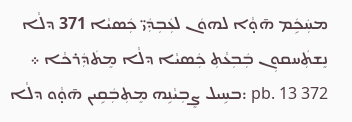ܡܚܲܟܹܿܡ ܗ̄ܘ̣ܵܐ ܠܗܘܿܢ ܠܥܲܒܼܕܲܝ̈ ܟܲܣܝܵܐ 371 ܕܠܵܐ ܢܸܫܬܲܚܩܘܼܢ ܒܲܒܼܥܵܬܼ ܟܲܣܝܵܐ ܕܠܵܐ ܡܸܬܿܕܲܪܟܵܐ ܀ pb. 13 372 :ܒܚܹܝܠ ܨܸܒܼܝܵܢܹܗ ܡܸܬܼܒܲܩܹܝܢ ܗ̄ܘ̣ܵܘ ܕܠܵܐ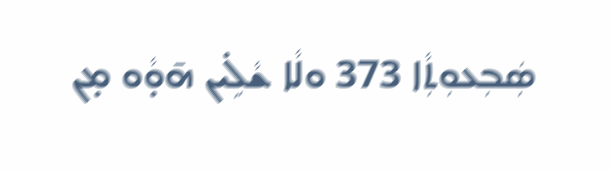ܣܲܒܼܥܘܼܬܼܵܐ 373 ܘܠܵܐ ܫܵܠܹ̇ܝܢ ܗ̄ܘ̣ܵܘ ܡ̣ܢ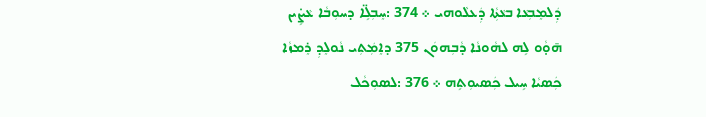ܕܲܠܡܸܒܼܥܵܐ ܒܥܵܬܼܵܐ ܕܲܥܠܵܘܗܝ ܀ 374 :ܚܸܒܼܠܹ̈ܐ ܕܚܘܼܒܵܐ ܥܵܨܹ̇ܝܢ ܗ̄ܘ̣ܵܘ ܠܹܗ ܠܗܵܘܢܵܐ ܕܵܒܼܗܘܿܢ 375 ܕܐܸܡܲܬܼܝ ܢܵܘܠܸܕܼ ܪܸܡܙܵܐ ܟܲܣܝܵܐ ܚܹܝܠ ܟܲܣܝܘܼܬܹܗ ܀ 376 :ܠܣܘܼܟܵܠ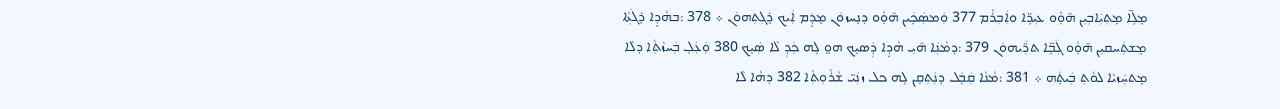ܡܸܠܹ̈ܐ ܡܸܬܼܝܲܐܒܼܝܼܢ ܗ̄ܘ̣ܵܘ ܥܝܼܪܹ̈ܐ ܘܐܲܒܼܪܵܡ 377 ܘܲܡܣܲܟܹܿܝܢ ܗ̄ܘ̣ܵܘ ܕܢܸܚܙܘܿܢ ܡܸܕܹܿܡ ܐܲܝܟ ܪܸܓܼܬܼܗܘܿܢ ܀ 378 :ܒܗܵܕܹܐ ܪܸܓܿܬܼܵܐ ܡܸܫܬܲܚܩܝܼܢ ܗ̄ܘ̣ܵܘ ܓܲܒܹ̈ܐ ܬܪ̈ܲܝܗܘܿܢ 379 :ܕܡܵܢܲܐ ܗ̄ܝܼ ܗܵܕܹܐ ܕܲܣܝܸܟ ܗܘ̤ ܠܹܗ ܟܲܕܼ ܠܵܐ ܣܲܝܸܟ 380 ܘܲܥܲܠ̣ ܒܲܚܙܵܬܼܵܐ ܕܠܵܐ ܡܸܬܚܲܙܝܵܐ ܠܘܵܬܼ ܒܲܝܬܹܿܗ ܀ 381 :ܡܵܢܵܐ ܩܲܒܸܿܠ ܕܢܲܬܼܩܸܢ ܠܹܗ ܟܠ ܙܢܲܝ̈ ܫܵܪܵܘܼܬܼܵܐ 382 ܕܗܵܐ ܠܵܐ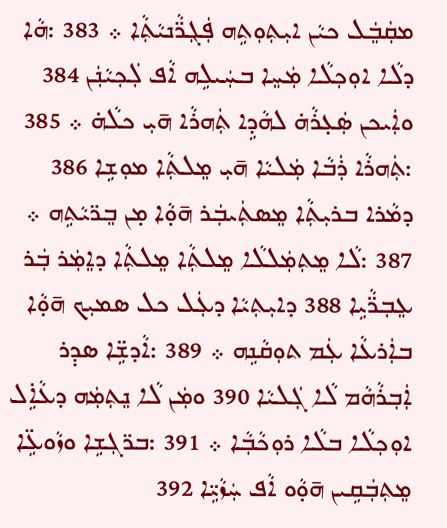ܡܩܲܒܸܿܠ ܟܝܵܢ ܐܝܼܬܼܘܼܬܹܗ ܦܲܓܼܪ̈ܵܢܝܵܬܼܵܐ ܀ 383 :ܗܵܐ ܕܠܵܐ ܐܘܼܟܼܠܵܐ ܡܲܚܸܐ ܒܚܲܝܠܹܗ ܐܵܦ ܠܲܟܼܝܵܢܲܢ 384 ܘܐܲܝܟܢ ܣܲܥ̣ܪܵܗ̇ ܠܗܵܕܹܐ ܬܲܗܪܵܐ ܗ̄ܝܼ ܟܠܵܗ̇ ܀ 385 :ܬܲܗܪܵܐ ܪܲܒܵܐ ܡܲܠܝܵܐ ܗ̄ܝܼ ܡܸܠܬܼܵܐ ܡܘܼܫܹܐ 386 ܕܡܵܪܐ ܒܪܝܼܬܼܵܐ ܡܸܣܬܲܝܒܲܪ ܗ̄ܘ̣ܵܐ ܡ̣ܢ ܒܸܪ̈ܝܵܬܹܗ ܀ 387 :ܠܵܐ ܡܸܬܼܡܲܠܠܵܐ ܡܸܠܬܼܵܐ ܡܸܠܬܼܵܐ ܕܐܸܡܲܪ ܒܲܪ ܥܸܒܼܪ̈ܵܝܹܐ 388 ܕܐܝܼܬܼܝܵܐ ܕܥܲܠ ܟܠ ܣܡܝܼܟ ܗ̄ܘ̣ܵܐ ܒܐܲܪܥܵܐ ܥܲܡ ܬܘܼܩܵܢܹܗ ܀ 389 :ܐܵܕܫܹ̈ܐ ܣܕ̣ܪ ܐܲܒܼܪܵܗܵܡ ܠܵܐ ܓܲܠܝܵܐ 390 ܘܡܲܢ ܠܵܐ ܢܸܬܼܡܲܗ ܕܥܵܐܹ̇ܠ ܐܘܼܟܼܠܵܐ ܒܠܵܐ ܪܘܼܟܵܒܼܵܐ ܀ 391 :ܒܪ̈ܓܼܫܹܐ ܘܙܵܘܥܹ̈ܐ ܡܸܬܼܒܲܩܹܝܢ ܗ̄ܘ̣ܵܘ ܐܵܦ ܚܲܙܵܝܹ̈ܐ 392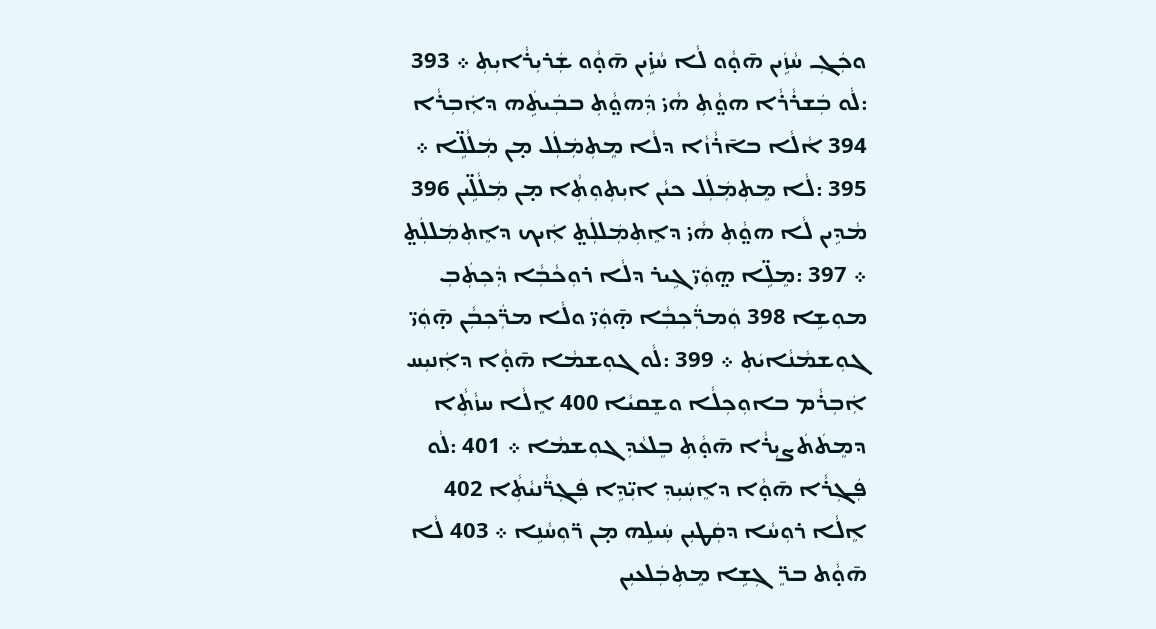ܘܟܲܓܼ ܚܵܙܹܿܝܢ ܗ̄ܘ̣ܵܘ ܠܵܐ ܚܵܙܹ̇ܝܢ ܗ̄ܘ̣ܵܘ ܫܲܪܝܼܪܵܐܝܼܬܼ ܀ 393 :ܠܵܘ ܒܲܫܪܵܪܵܐ ܗܘ̤ܵܬܼ ܗܵܝ̇ ܕܲܗܘ̤ܵܬܼ ܒܒܲܝܬܹܿܗ ܕܐܲܒܼܪܵܐ 394 ܐܵܠܵܐ ܒܐ̄ܪܵܙܵܐ ܕܠܵܐ ܡܸܬܼܡܲܠܲܠ ܡ̣ܢ ܡܲܠܵܠܹ̈ܐ ܀ 395 :ܠܵܐ ܡܸܬܼܡܲܠܲܠ ܟܝܵܢ ܐܝܼܬܼܘܼܬܼܵܐ ܡ̣ܢ ܡܲܠܵܠܹ̈ܝܢ 396 ܡܵܕܹܝܢ ܠܵܐ ܗܘ̤ܵܬܼ ܗܵܝ̇ ܕܐܸܬܼܡܲܠܠܲܬ̤ ܐܲܝܟ ܕܐܸܬܼܡܲܠܠܲܬ̤ ܀ 397 :ܡܸܠܹ̈ܐ ܗ̤ܘܲܝ̈ ܓܹܝܪ ܕܠܵܐ ܪܘܼܟܵܒܼܵܐ ܕܲܟܼܬܲܒܼ ܡܘܼܫܹܐ 398 ܘܲܡܪ̈ܲܟܼܒܼܵܐ ܗ̣̄ܘܲܝ̈ ܘܠܵܐ ܡܪ̈ܲܟܼܒܼܵܢ ܗ̣̄ܘܲܝ̈ ܓܘܼܫܡܵܢܵܐܝܿܬܼ ܀ 399 :ܠܵܘ ܓܘܼܫܡܵܐ ܗ̄ܘ̣ܵܐ ܕܐܲܢܝܼܚ ܐܲܒܼܪܵܡ ܒܐܘܼܟܼܠܵܐ ܘܫܸܩܝܵܐ 400 ܐܸܠܵܐ ܚܙܵܬܼܵܐ ܕܡܸܬܿܬܿܨܝܼܪܵܐ ܗ̄ܘ̣ܵܬܼ ܒܸܠܥܵܕܼ ܓܘܼܫܡܵܐ ܀ 401 :ܠܵܘ ܦܲܓܼܪܵܐ ܗ̄ܘ̣ܵܐ ܕܐܸܚܲܝܼܕܼ ܐܝܼ̈ܕܹܐ ܦܲܓܼܪ̈ܵܢܝܵܬܼܵܐ 402 ܐܸܠܵܐ ܪܘܼܚܵܐ ܕܩܲܛܝܼܢ ܚܲܝܠܹܗ ܡ̣ܢ ܪ̈ܘܼܚܵܢܹܐ ܀ 403 ܠܵܐ ܗ̄ܘ̣ܵܬ ܒܪܸ̈ܓܼܫܹܐ ܡܸܬܼܒܲܠܥܝܼܢ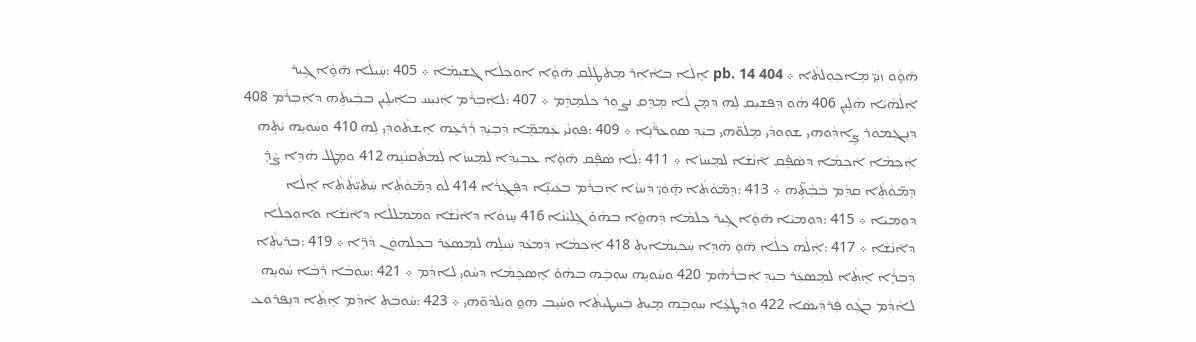ܗ̄ܘ̣ܵܘ ܙܢܲܝ̈ ܡܹܐܟܼܘܼܠܬܵܐ ܀ pb. 14 404 ܐܸܠܵܐ ܒܐܵܐܲܪ ܡܸܬܿܛܲܠܲܩ ܗ̄ܘ̣ܵܐ ܐܘܼܟܼܠܵܐ ܓܫܝܼܡܵܐ ܀ 405 :ܚܲܝܠܵܐ ܗ̄ܘ̣ܵܐ ܓܹܝܪ ܐܲܠܵܗܵܝܵܐ ܗܵܠܹܝܢ 406 ܗܵܘ ܕܲܦܫܝܼܩ ܠܹܗ ܕܡ̣ܢ ܠܵܐ ܡܸܕܹܿܩ ܢܨܘܼܪ ܟܠܡܸܕܹܿܡ ܀ 407 :ܠܐܲܒܼܪܵܡ ܐܲܢܝܼܚ ܒܐܲܝܠܹܝܢ ܒܒܲܝܬܹܿܗ ܕܐܲܒܼܪܵܡ 408 ܕܢܸܓܼܡܘܿܪ ܨܹܐܕܼܵܘܗܝ ܫܘܼܘܕܵܝ ܡܸܠܵܘ̈ܗܝ ܒܝܲܕܼ ܣܘܼܥܪ̈ܵܢܹܐ ܀ 409 :ܦܘܼܢܵܝ ܥܲܡܡܹ̈ܐ ܕܲܒܼܝܲܕܼ ܪܲܪܥܹܗ ܐܸܫܬܵܘܕܲܝܼ ܠܹܗ 410 ܘܚܵܘܝܹܗ ܝܵܬܹܗ ܐܲܟܼܡܵܐ ܐܲܟܼܡܵܐ ܕܣܵܦܹ̇ܩ ܐ̄ܢܵܫܵܐ ܠܡܸܚܙܵܐ ܀ 411 :ܠܵܐ ܣܵܦܹ̇ܩ ܗ̄ܘ̣ܵܐ ܥܒܼܝܼܕܼܵܐ ܠܡܸܚܙܵܐ ܠܲܡܬܵܩܢܵܢܹܗ 412 ܘܡܸܛܠ ܗܵܕܹܐ ܨܵܪ̣ ܕܸܡ̈ܘܵܬܼܵܐ ܩܕܼܵܡ ܒܵܒܼܵܬܹ̈ܗ ܀ 413 :ܕܸܡ̈ܘܵܬܼܵܐ ܗ̣̄ܘܲܝ̈ ܕܲܚܙܵܐ ܐܲܒܼܪܵܡ ܒܥܲܝܢܹ̈ܐ ܕܦܲܓܼܪܵܐ 414 ܠܵܘ ܕܸܡ̈ܘܵܬܼܵܐ ܚܲܬܿܝܼ̈ܬܼܵܬܼܵܐ ܐܸܠܵܐ ܕܘܼܡܝܵܐ ܀ 415 :ܕܘܼܡܝܵܐ ܗ̄ܘ̣ܵܐ ܓܹܝܪ ܟܠܡܵܐ ܕܲܗܘ̤ܵܐ ܒܗܵܘ̇ ܓܸܠܝܵܢܵܐ 416 ܚܸܙܘܵܐ ܕܐ̄ܢܵܫܵܐ ܘܡܲܡܠܠܵܐ ܕܐ̄ܢܵܫܵܐ ܘܐܘܼܟܼܠܵܐ ܕܐ̄ܢܵܫܵܐ ܀ 417 :ܐܲܠܵܗ ܟܠܵܐ ܗ̄ܘ̣ ܗܵܕܹܐ ܚܲܟܿܝܼܡܵܐܝܼܬܼ 418 ܐܲܟܼܡܵܐ ܕܲܡܥܵܕܼ ܚܲܝܠܹܗ ܠܡܸܣܥܲܪ ܒܟܼܠܗܘܿܢ ܕܵܪܹ̈ܐ ܀ 419 :ܒܪܝܼܬܼܵܐ ܕܲܒܼܪ̣ܵܐ ܐܸܬܼ݂ܵܐ ܠܡܸܣܥܲܪ ܒܝܲܕܼ ܐܲܒܼܪܵܗܵܡ 420 ܘܚܵܘܝܹܗ ܚܘܼܒܹܿܗ ܒܗܵܘ̇ ܐܸܣܟܹܿܡܵܐ ܕܚܵܘܝܼ ܠܐܕܼܵܡ ܀ 421 :ܚܘܼܒܵܐ ܪܲܒܵܐ ܚܵܘܝܹܗ ܠܐܵܕܼܵܡ ܒܓܼܵܘ ܦܲܪܕܲܝܣܵܐ 422 ܘܕܲܛܥ̣ܵܐ ܚܘܼܒܹܿܗ ܡ̣ܝܼܬܼ ܒܲܚܛܝܼܬܼܵܐ ܘܚܵܝܸܒܼ ܗܘ̤ ܘܝܲܠܕܵܘ̈ܗܝ ܀ 423 :ܚܵܘܒܲܬܼ ܐܵܕܼܵܡ ܐܸܬܼ݂ܵܐ ܕܢܸܦܪܘܿܥ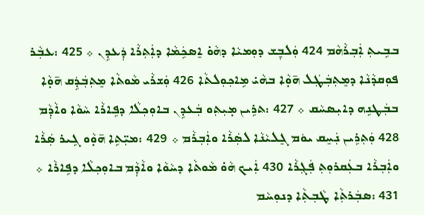ܒܒܹܝܬܼ ܐܲܒܼܪܵܗܵܡ 424 ܘܲܠܒܸ݂ܫ ܕܘܼܡܝܵܐ ܕܗܵܘ̇ ܐܸܣܟܹܿܡܵܐ ܕܐܲܬܼܪܵܐ ܕܲܥܕܹܢ ܀ 425 :ܥܒܼܵܪ ܦܘܼܩܕܵܢܵܐ ܕܡܸܬܼܒܲܛܲܠ ܗ̄ܘ̣ܵܐ ܒܗܵܝ̇ ܡܹܐܟܼܘܼܠܬܵܐ 426 ܘܲܫܪܵܝ ܡܵܘܬܵܐ ܡܸܬܼܒܲܕܹܿܩ ܗ̄ܘ̣ܵܐ ܒܒܲܛܢܹܗ ܕܐܝܼܣܚܵܩ ܀ 427 :ܬܪܹܝܢ ܡ̣ܝܼܬܼܘ ܒܲܥܕܹܢ ܒܐܘܼܟܼܠܵܐ ܕܦܹܐܪܵܐ ܚܵܘܵܐ ܘܐܵܕܼܵܡ 428 ܘܲܬܼܪܹܝܢ ܢܲܚܸܩ ܝܘܿܡ ܓܸܠܝܵܢܵܐ ܠܣܲܪܵܐ ܘܐܲܒܼܪܵܡ ܀ 429 :ܡܝܼ̈ܬܹܐ ܗ̄ܘ̣ܵܘ ܓܹܝܪ ܣܲܪܵܐ ܘܐܲܒܼܪܵܐ ܒܥܲܩܪܘܼܬܼ ܦܲܓܼܪܵܐ 430 ܐܲܝܟ ܗܵܘ̇ ܡܵܘܬܵܐ ܕܚܵܘܵܐ ܘܐܵܕܼܵܡ ܒܐܘܼܟܼܠܵܐ ܕܦܹܐܪܵܐ ܀ 431 :ܣܒܲܪܬܼܵܐ ܛܵܒܼܬܼܵܐ ܕܢܘܼܚܵܡ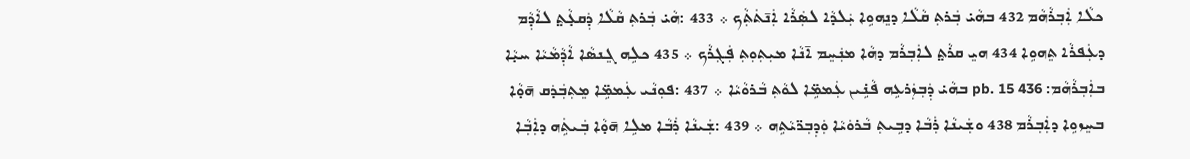ܟܠܵܐ ܐܲܒܼܪܵܗܵܡ 432 ܒܗܵܝ̇ ܒܲܪܬܼ ܩܵܠܵܐ ܕܢܸܗܘܹܐ ܝܲܠܕܵܐ ܠܣܲܪܵܐ ܐܲܢ̄ܬܿܬܼܵܟ ܀ 433 :ܗܵܝ̇ ܒܲܪܬܼ ܩܵܠܵܐ ܕܲܩܥ̣ܵܬ̤ ܠܐܵܕܼܵܡ ܕܥܲܦܪܵܐ ܬܸܗܘܹܐ 434 ܗܝܸ ܩܪܵܬ̤ ܠܐܲܒܼܪܵܡ ܕܗܵܐ ܡܢܲܚܸܡ ܐ̄ܢܵܐ ܡܝܼܬܼܘܼܬܼ ܦܲܓܼܪܵܟ ܀ 435 ܟܠܹܗ ܓܸܢܣܵܐ ܐܵܕܼܵܡܵܝܵܐ ܚܝ̣ܵܐ ܒܐܲܒܼܪܵܗܵܡ: pb. 15 436 ܒܗܵܝ̇ ܕܲܒܼܙܲܪܥܹܗ ܦܵܢܹ̇ܝܢ ܥܲܡܡܹ̈ܐ ܠܘܵܬܼ ܒܵܪܘܵܝܵܐ ܀ 437 :ܦܘܼܢܵܝ ܥܲܡܡܹ̈ܐ ܡܸܬܼܒܲܕܿܩ ܗ̄ܘ̣ܵܐ ܒܚܸܙܘܹܐ ܕܐܲܒܼܪܵܡ 438 ܘܫܲܝܢܵܐ ܪܲܒܵܐ ܕܒܹܝܬܼ ܒܵܪܘܿܝܵܐ ܘܲܕܼܒܼܪ̈ܝܵܬܹܗ ܀ 439 :ܫܲܝܢܵܐ ܪܲܒܵܐ ܡܠܹܐ ܗ̄ܘ̣ܵܐ ܒܲܝܬܹܿܗ ܕܐܲܒܼܵܐ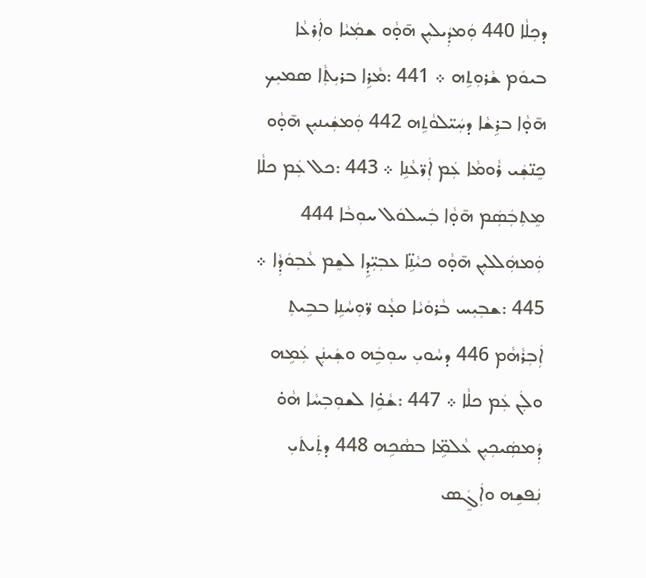ܕܟܼܠܵܐ 440 ܘܲܡܕܲܝܠܝܼܢ ܗ̄ܘ̣ܵܘ ܫܡܲܝܵܐ ܘܐܲܪܥܵܐ ܒܝܘܿܡ ܫܵܪܘܼܬܹܗ ܀ 441 :ܡܵܪܹܐ ܒܪܝܼܬܼܵܐ ܣܡܝܼܟ ܗ̄ܘ̣ܵܐ ܒܪܹܫܵܐ ܕܚܲܝ̈ܠܘܵܬܹܗ 442 ܘܲܡܫܲܝܢܝܼܢ ܗ̄ܘ̣ܵܘ ܟܸܢ̈ܫܲܝ ܪܵܘܡܵܐ ܥܲܡ ܐܲܪ̈ܥܵܢܹܐ ܀ 443 :ܟܠ ܥܲܡ ܟܠܵܐ ܡܸܬܼܒܲܣܲܡ ܗ̄ܘ̣ܵܐ ܒܲܚܠܘܿܠ ܚܘܼܒܵܐ 444 ܘܲܡܗܲܠܠܝܼܢ ܗ̄ܘ̣ܵܘ ܟܝܵܢܹ̈ܐ ܥܒܼܝܼ̈ܕܹܐ ܠܫܸܡ ܥܵܒܼܘܿܕܼܵܐ ܀ 445 :ܫܒܼܝܼܚ ܒܵܪܘܿܝܵܐ ܩܥ̣ܵܘ ܪ̈ܘܼܚܵܢܹܐ ܒܒܹܝܬܼ ܐܲܒܼܪܵܗܵܡ 446 ܕܚܵܘܝܼ ܚܘܼܒܹܿܗ ܘܫܲܝܢܲܢ ܥܲܡܹܗ ܘܠܲܢ ܥܲܡ ܟܠܵܐ ܀ 447 :ܫܵܘܹ̇ܐ ܠܫܘܼܒܼܚܵܐ ܗܵܘ̇ ܕܲܡܣܲܝܟܼܝܼܢ ܥܵܠܡܹ̈ܐ ܒܣܵܟܹܗ 448 ܕܬܲܝܬܿܝܼ ܢܲܦܫܹܗ ܘܐܲܓܸܿܣ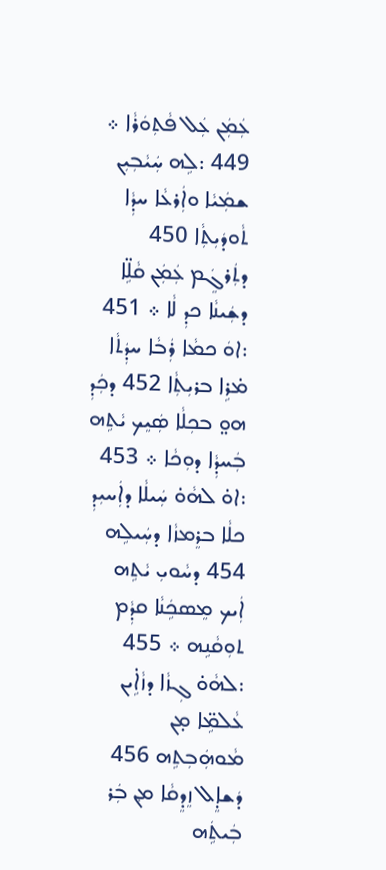ܥܲܡܲܢ ܥܲܠ ܦܵܬܼܘܿܪܵܐ ܀ 449 :ܠܹܗ ܚܲܝܵܒܼܝܼܢ ܫܡܲܝܵܐ ܘܐܲܪܥܵܐ ܚܕܼܵܐ ܬܵܘܕܿܝܼܬܼܵܐ 450 ܕܬܲܪܓܸܿܡ ܥܲܡܲܢ ܩܵܠܹ̈ܐ ܕܫܲܝܢܵܐ ܟܕܼ ܠܵܐ ܀ 451 :ܐܘܿ ܟܡܵܐ ܪܲܒܵܐ ܚܕܲܬܵܐ ܡ̇ܪܹܐ ܒܪܝܼܬܼܵܐ 452 ܕܟܲܕܼ ܗܘ̤ ܒܟܼܠܵܐ ܣܲܝܸܟ ܝܵܬܹܗ ܒܲܚܕܼܵܐ ܕܘܼܟܵܐ ܀ 453 :ܐܘ̇ ܠܗܵܘ̇ ܚܲܝܠܵܐ ܕܐܲܚܝܼܕܼ ܟܠܵܐ ܒܪܸܡܙܵܐ ܕܚܲܝܠܹܗ 454 ܕܚܵܘܝܼ ܝܵܬܹܗ ܐܲܝܟ ܡܸܣܟܹܿܢܵܐ ܩܕܼܵܡ ܬܘܼܩܵܢܹܗ ܀ 455 :ܠܗܵܘ̇ ܓܼܙܵܐ ܕܙܵܐܹ̇ܝܢ ܥܵܠܡܹ̈ܐ ܡ̣ܢ ܡܵܘܗܲܒܼܬܹܗ 456 ܕܿܫܐ̣ܸܠ ܙܸܕܸܩܵܐ ܡ݂ܢ ܒܲܪ ܒܲܝܬܹܿܗ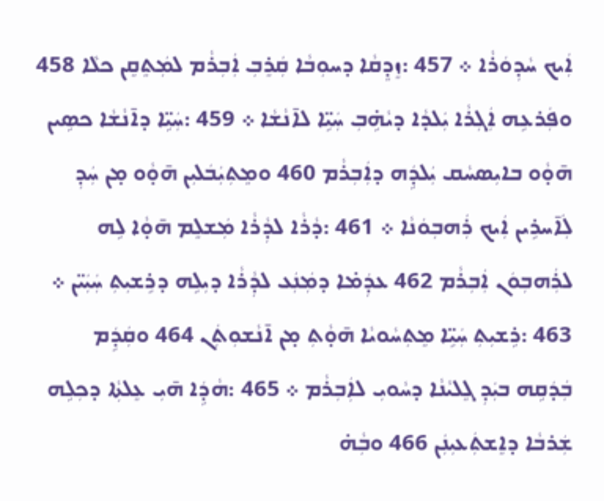ܐܲܝܟ ܚܵܕܼܘܿܪܵܐ ܀ 457 :ܙܸܕܸܩܵܐ ܕܚܘܼܒܵܐ ܩܲܪܸܒܼ ܐܲܒܼܪܵܡ ܠܡܲܬܸܩܸܢ ܟܠܵܐ 458 ܘܦܲܪܥܹܗ ܐܲܓܼܪܵܐ ܝܲܠܕܵܐ ܕܝܵܗܹ̇ܒܼ ܚܲܝܹ̈ܐ ܠܐ̄ܢܵܫܵܐ ܀ 459 :ܚܲܝܹ̈ܐ ܕܐ̄ܢܵܫܵܐ ܟܣܹܝܢ ܗ̄ܘ̣ܵܘ ܒܐܝܼܣܚܵܩ ܝܲܠܕܹܿܗ ܕܐܲܒܼܪܵܡ 460 ܘܡܸܬܼܝܲܒܿܠܝܼܢ ܗ̄ܘ̣ܵܘ ܡ̣ܢ ܚܲܕܼ ܠܲܐ̄ܚܪܹܝܢ ܐܲܝܟ ܪܲܗܒܼܘܿܢܵܐ ܀ 461 :ܕܵܪܵܐ ܠܕܼܵܪܵܐ ܡܲܫܠܸܡ ܗ̄ܘ̣ܵܐ ܠܹܗ ܠܪܲܗܒܼܘܿܢ ܐܲܒܼܪܵܡ 462 ܥܕܲܡ̇ܐ ܕܡܲܢܲܥ ܠܕܼܵܪܵܐ ܕܝܼܠܹܗ ܕܪܹܫܝܼܬܼ ܚܲܝܲܝ̈ܢ ܀ 463 :ܪܹܫܝܼܬܼ ܚܲܝܹ̈ܐ ܡܸܬܼܚܵܘܝܵܐ ܗ̄ܘ̣ܵܬܼ ܡ̣ܢ ܐ̄ܢܵܫܘܼܬܲܢ 464 ܘܩܲܕܹܿܡ ܒܲܕܿܩܹܗ ܒܝܲܕܼ ܓܸܠܝܵܢܵܐ ܕܚܵܘܝܼ ܠܐܲܒܼܪܵܡ ܀ 465 :ܗܵܕܹܿܐ ܗ̄ܝܼ ܥܸܠܬܼܵܐ ܕܟܼܠܹܗ ܫܲܪܒܵܐ ܕܐܸܫܬܲܥܝܼܢܲܢ 466 ܘܒܼܵܗ̇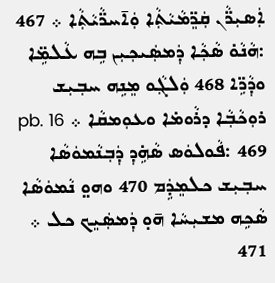ܐܲܣܝܼܪ̈ܵܢ ܩܲܪܸ̈ܡܵܝܵܬܼܵܐ ܘܲܐ̄ܚܪ̈ܵܝܵܬܼܵܐ ܀ 467 :ܗܵܢܵܘ̇ ܣܵܟܼܵܐ ܕܲܡܣܲܝܟܼܝܼܢ ܒܹܗ ܥܵܠܡܹ̈ܐ ܘܕܼܵܪܹ̈ܐ 468 ܘܲܠܓܼܵܘ ܡܸܢܹܗ ܚܒܼܝܼܫ ܪܘܼܟܵܒܼܵܐ ܕܪܵܘܡ̇ܐ ܘܥܘܼܡܩܵܐ ܀ pb. 16 469 :ܦܵܘܠܘܿܣ ܣܵܗܹ̇ܕܼ ܕܲܒܼܢܵܡܘܿܣܵܐ ܚܒܼܝܼܫ ܟܠܡܸܕܹܿܡ 470 ܘܗܘ̤ ܢܵܡܘܿܣܵܐ ܣܵܟܹܗ ܡܫܝܼܚܵܐ ܗ̄ܘ̣ ܕܲܡܣܲܝܸܟ ܟܠ ܀ 471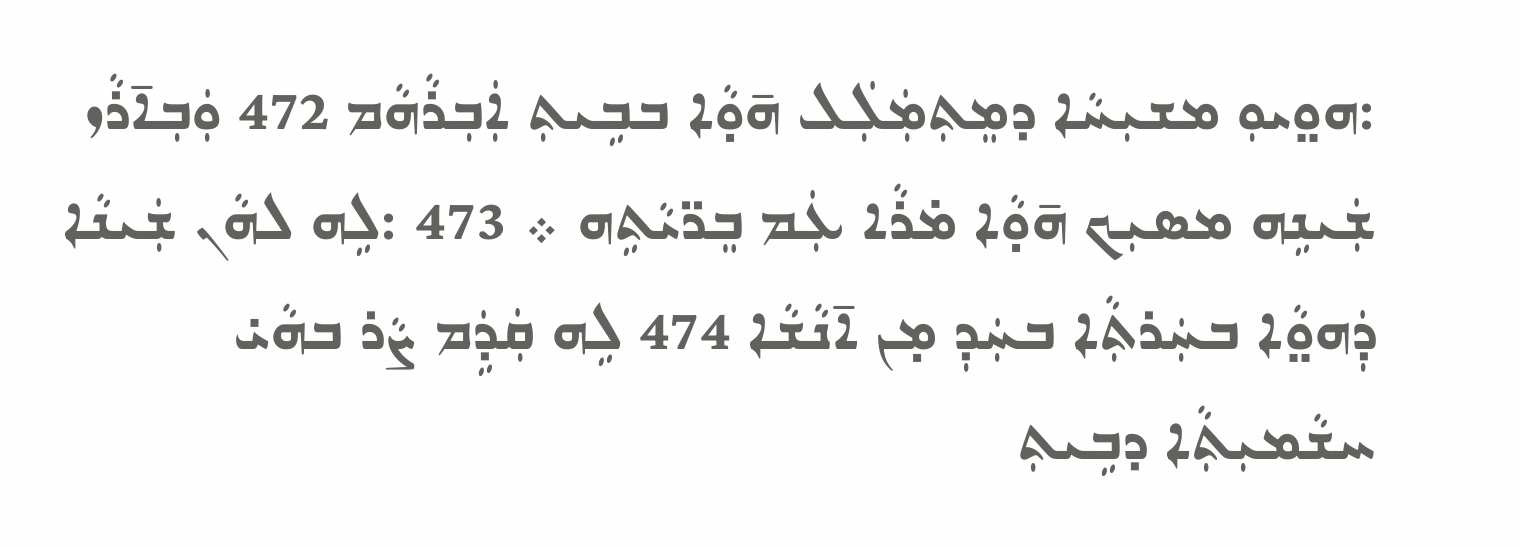:ܗܘ̤ܝܘܼ ܡܫܝܼܚܵܐ ܕܡܸܬܼܡܲܠܲܠ ܗ̄ܘ̣ܵܐ ܒܒܹܝܬܼ ܐܲܒܼܪܵܗܵܡ 472 ܘܲܒܼܐ̄ܪܵܙ ܫܲܝܢܹܗ ܡܣܝܼܟ ܗ̄ܘ̣ܵܐ ܡ̇ܪܵܐ ܥܲܡ ܒܸܪ̈ܝܵܬܹܗ ܀ 473 :ܠܹܗ ܠܗܵܢ ܫܲܝܢܵܐ ܕܲܗܘ̤ܵܐ ܒܚܲܪܬܼܵܐ ܒܚܲܕܼ ܡ̣ܢ ܐ̄ܢܵܫܵܐ 474 ܠܹܗ ܩܲܕܹܿܡ ܨܵܪ ܒܗܵܝ̇ ܚܫܵܡܝܼܬܼܵܐ ܕܒܹܝܬܼ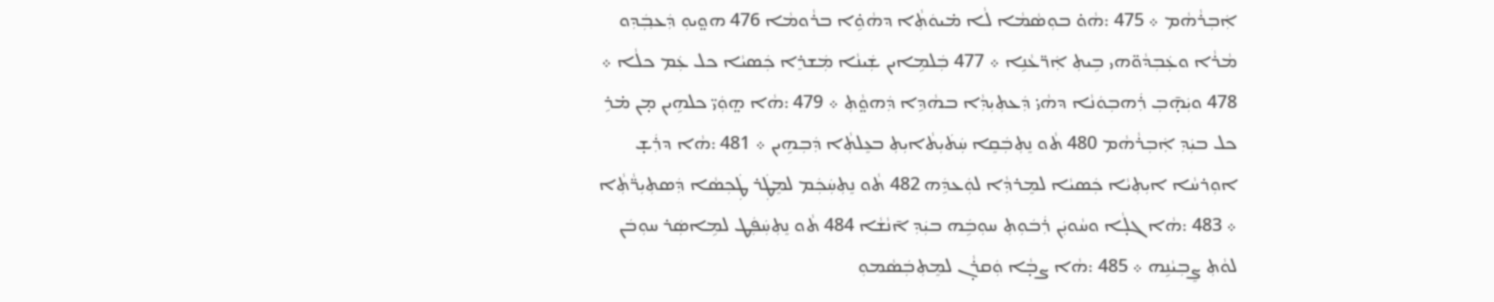ܐܲܒܼܪܵܗܵܡ ܀ 475 :ܗܵܘ̇ ܒܘܼܣܵܡܵܐ ܠܵܐ ܡ̇ܝܘܿܬܼܵܐ ܕܗܵܘܹ̇ܐ ܒܪܵܘܡܵܐ 476 ܗܘ̤ܝܘܼ ܕܲܥܒ݂ܲܕܼܘ ܡܵܪܵܐ ܘܥܲܒܼܕܵܘ̈ܗܝ ܒܹܝܬܼ ܐܲܪ̈ܥܵܢܹܐ ܀ 477 ܒܲܠܡܹܐܝܢ ܫܲܝܢܵܐ ܡܲܫܪܸܐ ܟܲܣܝܵܐ ܟܠ ܥܲܡ ܟܠܵܐ ܀ 478 ܘܝܲܗ̣̄ܒܼ ܪܲܗܒܼܘܿܢܵܐ ܕܗܵܝ̇ ܕܲܥܬܼܝܼܕܼܵܐ ܒܗܵܕܹܐ ܕܲܗܘ̤ܵܬܼ ܀ 479 :ܗܵܐ ܗ̤ܘܲܝ̈ ܟܠܗܹܝܢ ܡ̣ܢ ܡ̇ܪܹ ܟܠ ܒܝܲܕܼ ܐܲܒܼܪܵܗܵܡ 480 ܬܵܘ ܢܸܬܼܒܲܩܸܐ ܚܲܬܿܝܼܬܵܐܝܼܬܼ ܒܥܸܠܬܼܵܐ ܕܲܒܼܗܹܝܢ ܀ 481 :ܗܵܐ ܕܪܲܫ̣ ܐܘܼܪܚܵܐ ܐܝܼܬܼܝܵܐ ܟܲܣܝܵܐ ܠܡܸܪܕܼܵܐ ܠܘܲܥܕܹܿܗ 482 ܬܵܘ ܢܸܬܼܚܲܟܲܡ ܠܡܸܛܲܪ ܛܲܟܼܣܵܐ ܕܲܣܬܼܝܼܪ̈ܵܬܼܵܐ ܀ 483 :ܗܵܐ ܓܠ̣ܵܐ ܘܚܵܘܝܲܢ ܪܲܒܿܘܼܬܼ ܚܘܼܒܹܿܗ ܒܝܲܕܼ ܐ̄ܢܵܫܵܐ 484 ܬܵܘ ܢܸܬܼܚܲܦܲܛ ܠܡܹܐܣܲܪ ܚܘܼܒܿܢ ܠܘܵܬܼ ܨܸܒܼܝܵܢܹܗ ܀ 485 :ܗܵܐ ܨܒ̣ܵܐ ܘܲܩܪ̣ܵܢ ܠܡܸܬܼܒܲܣܵܡܘܼ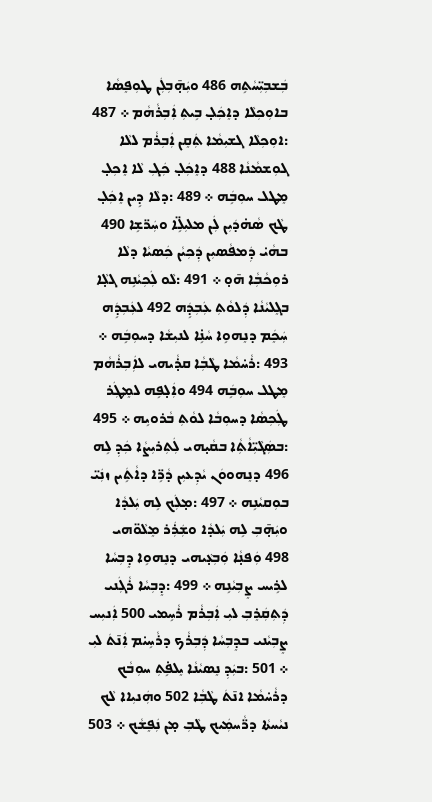ܒܲܫܒܼܝܼ̈ܚܵܬܹܗ 486 ܘܝܲܗ̣̄ܒܼܠܲܢ ܛܘܼܦܸܣܵܐ ܒܐܘܼܟܼܠܵܐ ܕܐܸܟܲܠ̣ ܒܹܝܬܼ ܐܲܒܼܪܵܗܵܡ ܀ 487 :ܐܘܼܟܼܠܵܐ ܓܫܝܼܡܵܐ ܬܲܩܸܢ ܐܲܒܼܪܵܡ ܠܠܵܐ ܓܘܼܫܡܵܢܵܐ 488 ܕܐܸܟܲܠ̣ ܟܲܓܼ ܠܵܐ ܐܸܟܼܠ̣ ܡܸܛܠ ܚܘܼܒܹܿܗ ܀ 489 :ܕܠܵܐ ܕܹܝܢ ܐܸܟܲܠ̣ ܛܵܟ ܣܵܗ̇ܕܿܝܼܢ ܠܲܢ ܡܠܝܼܠܹ̈ܐ ܘܚܲܪ̈ܫܹܐ 490 ܒܗܵܝ̇ ܕܲܡܦܵܣܝܼܢ ܕܲܟܼܝܵܢ ܟܲܣܝܵܐ ܕܠܵܐ ܪܘܼܟܵܒܼܵܐ ܗ̄ܘ̣ ܀ 491 :ܠܵܘ ܠܲܟܼܝܵܢܹܗ ܓܠ̣ܵܐ ܒܓܸܠܝܵܢܵܐ ܕܲܠܘܵܬܼ ܥܲܒܼܕܹܿܗ 492 ܠܥܲܒܼܕܹܿܗ ܚܲܟܸܿܡ ܕܢܸܗܘܹܐ ܚܵܢܹ̇ܐ ܠܢܝܼܫܵܐ ܕܚܘܼܒܹܿܗ ܀ 493 :ܪܵܚ̇ܡܵܐ ܛܵܒܼܵܐ ܩܪ̣ܵܝܗܝ ܠܐܲܒܼܪܵܗܵܡ ܡܸܛܠ ܚܘܼܒܹܿܗ 494 ܘܐܲܠ̣ܦܹܗ ܠܡܸܛܲܪ ܛܲܟܼܣܵܐ ܕܚܘܼܒܵܐ ܠܘܵܬܼ ܒܵܪܘܝܹܗ ܀ 495 :ܒܣܲܓܵܝܼ̈ܐܵܬܼܵܐ ܒܩܵܝ̣ܗܝ ܠܲܬܼܪܝܼܨܵܐ ܟܲܕܼ ܠܹܗ 496 ܕܢܸܗܘܘܿܢ ܝܵܕܼܥܝܼܢ ܕܵܪܹ̈ܐ ܕܐܵܬܹܿܝܢ ܙܢܲܝ̈ ܒܘܼܩܝܵܢܹܗ ܀ 497 :ܡ̣ܠܲܟ ܠܹܗ ܝܲܠܕܵܐ ܘܝܲܗ̣̄ܒܼ ܠܹܗ ܝܲܠܕܵܐ ܘܫܲܪܲܪ ܡܸܠܵܘ̈ܗܝ 498 ܘܲܦܢ̣ܵܐ ܘܲܒܼܥ̣ܵܝܗܝ ܕܢܸܗܘܹܐ ܕܸܒܼܚܵܐ ܠܪܹܝܚ ܨܸܒܼܝܵܢܹܗ ܀ 499 :ܕܸܒܼܚܵܐ ܪܵܓܲܢܝ ܕܲܬܼܩܲܪܸܒܼ ܠܝܼ ܐܲܒܼܪܵܡ ܪܵܚܹܡܝ 500 ܐܲܢܝܼܚ ܨܸܒܼܝܵܢܝ ܒܕܸܒܼܚܵܐ ܕܲܒܼܪܵܟ ܕܪܵܚܹܝ̇ܡ ܐܲܢ̄ܬܿ ܠܝܼ ܀ 501 :ܒܝܲܕܼ ܢܸܣܝܵܢܵܐ ܝܸܠܦܹ̇ܬܼ ܚܘܼܒܵܟ ܕܪܵܚ̇ܡܵܐ ܐܢ̄ܬܿ ܛܵܒܼܵܐ 502 ܘܗܲܢܝܼܐܐ ܠܵܟ ܢܝܵܚܬܵܐ ܕܪ̈ܵܚܡܲܝܟ ܛܵܒܼ ܡ̣ܢ ܢܲܦܸܫܵܟ ܀ 503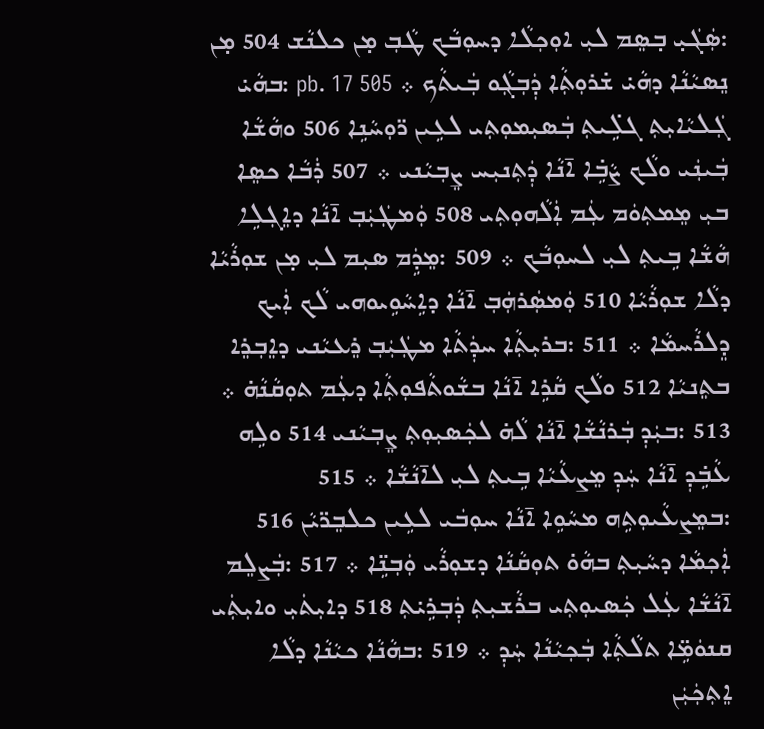:ܣܲܓܿܝ̣ ܒ̣ܣܸܡ ܠܝܼ ܐܘܼܟܼܠܵܐ ܕܚܘܼܒܵܟ ܛܵܒܼ ܡ̣ܢ ܟܠܢܵܫ 504 ܡ̣ܢ ܢܸܣܝܵܢܵܐ ܕܗܵܝ̇ ܫ̇ܪܘܼܬܼܵܐ ܕܲܒܼܓܼܵܘ ܒܲܝܬܵܟ ܀ pb. 17 505 :ܒܗܵܝ̇ ܓܲܠܝܵܐܝܼܬܼ ܓܠܹ̇ܝܬܼ ܒܲܣܝܼܡܘܼܬܼܝ ܠܥܹܝܢ ܪ̈ܘܼܚܵܢܹܐ 506 ܘܗܵܫܵܐ ܒܲܝܢܲܝ ܘܠܵܟ ܨܵܒܹ̇ܐ ܐ̄ܢܵܐ ܕܲܬܼܢܝܼܚ ܨܸܒܼܝܵܢܝ ܀ 507 ܪܲܒܵܐ ܟܣܸܐ ܒܝܼ ܡܸܡܬܼܘܿܡ ܥܲܡ ܐܲܠܵܗܘܼܬܼܝ 508 ܘܲܡܛܲܝܲܒܼ ܐ̄ܢܵܐ ܕܐܸܓܼܠܹܐ ܗܵܫܵܐ ܒܹܝܬܼ ܠܝܼ ܠܚܘܼܒܵܟ ܀ 509 :ܡܸܕܹܿܡ ܣܝܼܡ ܠܝܼ ܡ̣ܢ ܫܘܼܪܵܝܵܐ ܕܠܵܐ ܫܘܼܪܵܝܵܐ 510 ܘܲܡܣܲܪܗܲܒܼ ܐ̄ܢܵܐ ܕܐܹܚܵܘܹܝܘܗܝ ܠܵܟ ܐܲܝܟ ܕܸܠܪܵܚܡܵܐ ܀ 511 :ܒܪܝܼܬܼܵܐ ܚܕܲܬܵܐ ܡܛܲܝܲܒܼ ܪܸܥܝܵܢܝ ܕܐܸܒܼܪܸܐ ܒܬܸܢܝܵܐ 512 ܘܠܵܟ ܩܵܪܹܐ ܐ̄ܢܵܐ ܒܫܵܘܬܵܦܘܼܬܼܵܐ ܕܥܲܡ ܬܘܼܩܵܢܵܗ̇ ܀ 513 :ܒܝܲܕܼ ܒܲܪܢܵܫܵܐ ܐ̄ܢܵܐ ܠܵܗ̇ ܠܟܲܣܝܼܘܼܬܼ ܨܸܒܼܝܵܢܝ 514 ܘܠܹܗ ܥܵܒܹ̇ܕܼ ܐ̄ܢܵܐ ܚܲܕܼ ܡܸܨܥܵܝܵܐ ܒܹܝܬܼ ܠܝܼ ܠܐ̄ܢܵܫܵܐ ܀ 515 :ܒܡܸܨܥܵܝܘܼܬܹܗ ܡܚܵܘܹܐ ܐ̄ܢܵܐ ܚܘܼܒܿܝ ܠܥܹܝܢ ܟܠܒܸܪ̈ܝܵܢ 516 ܐܲܟܼܡܵܐ ܕܚܵܝܼܬܼ ܒܗܵܘ̇ ܬܘܼܩܵܢܵܐ ܕܫܘܼܪܵܝ ܘܲܒܼܢܹ̈ܐ ܀ 517 :ܒܲܨܠܸܡ ܐ̄ܢܵܫܵܐ ܥܲܠ ܟܲܣܝܘܼܬܼܝ ܒܪܵܫܝܼܬܼ ܕܲܒܼܪܹܝ̇ܬܼ 518 ܕܐܝܼܬܿܝܼ ܘܐܝܼܬܲܝ ܩܢܘܿܡܹ̈ܐ ܬܠܵܬܼܵܐ ܒܲܟܼܝܵܢܵܐ ܚܲܕܼ ܀ 519 :ܒܗܵܢܵܐ ܟܝܵܢܵܐ ܕܠܵܐ ܐܸܬܼܟܲܝܲܢ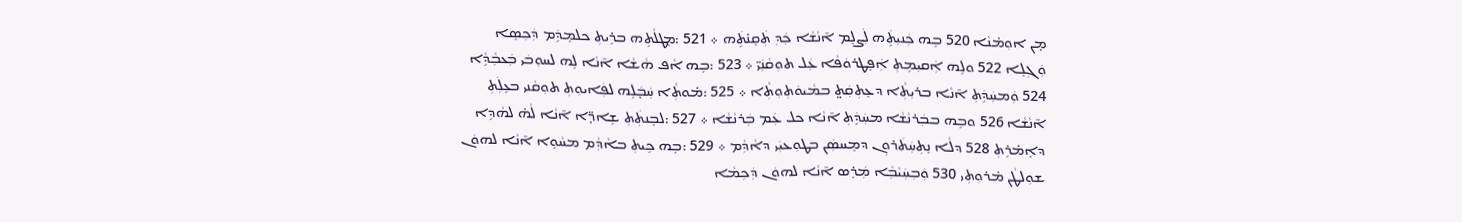ܡ̣ܢ ܐܘܼܡ̇ܢܵܐ 520 ܒܹܗ ܟܲܢܝܼܬܹܿܗ ܠܲܨܠܸܡ ܐ̄ܢܵܫܵܐ ܟܲܕܼ ܬܲܩܸܢ̇ܬܹܿܗ ܀ 521 :ܡܸܛܠܵܬܹܗ ܒܪܹܝܬܼ ܟܠܡܸܕܹܿܡ ܕܲܟܼܣܸܐ ܘܲܓܼܠܸܐ 522 ܘܠܹܗ ܐܲܩܝܼܡܹܬܼ ܐܲܦܸܛܪܘܿܦܵܐ ܥܲܠ ܬܘܼܩܵܢܲܝ̈ ܀ 523 :ܒܹܗ ܐܵܦ ܗܵܫܵܐ ܐ̄ܢܵܐ ܠܹܗ ܠܚܘܼܒܿܝ ܒܲܥܒܼܵܕܹܵܐ 524 ܘܲܡܚܲܕܹܿܬܼ ܐ̄ܢܵܐ ܒܪܝܼܬܼܵܐ ܕܥܸܬܼܩܲܬ̤ ܒܡܵܝܘܿܬܼܘܼܬܼܵܐ ܀ 525 :ܡ̇ܘܬܼܵܐ ܚܲܒ̣ܿܠܹܗ ܠܦܲܐܝܘܼܬܼ ܬܘܼܩܵܢܝ ܒܥܸܠܲܬܼ ܐ̄ܢܵܫܵܐ 526 ܘܒܹܗ ܒܒܲܪܢܵܫܵܐ ܡܚܲܕܹܿܬܼ ܐ̄ܢܵܐ ܟܠ ܥܲܡ ܒܲܪܢܵܫܵܐ ܀ 527 :ܠܒܸܢܬܲܬܼ ܫܹܐܪ̣̈ܐ ܐ̄ܢܵܐ ܠܵܗ̇ ܠܗܵܕܹܐ ܕܐܸܡ̇ܪܹܬܼ 528 ܕܠܵܐ ܢܸܬܼܚܲܬܿܪܘܼܢ ܕܡܸܚܣܲܢ ܒܛܘܼܥܝܲܝ ܕܐܵܕܼܵܡ ܀ 529 :ܒܹܗ ܟܹܝܬܼ ܒܐܵܕܼܵܡ ܡܚܵܘܹܐ ܐ̄ܢܵܐ ܠܗܘܿܢ ܫܘܼܠܛܵܢ ܡ̇ܪܘܼܬܼܝ 530 ܘܲܒܼܚܲܝܵܒܼܵܐ ܡܲܪܸܣ ܐ̄ܢܵܐ ܠܗܘܿܢ ܕܲܟܼܡܵܐ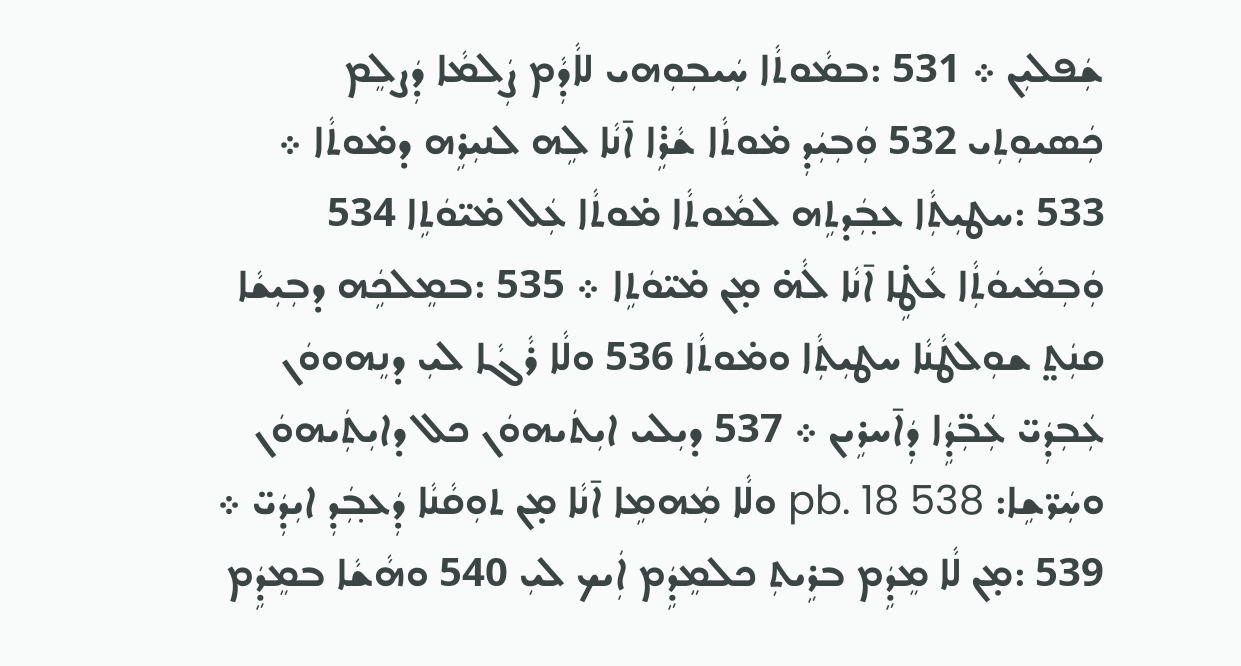ܫܲܦܠܝܼܢ ܀ 531 :ܒܡܵܘܬܵܐ ܚܲܝܒܼܘܼܗܝ ܠܐܵܕܼܵܡ ܨܲܠܡܵܐ ܕܲܨܠܸܡ ܟܲܣܝܘܼܬܼܝ 532 ܘܲܒܼܝܲܕܼ ܡ̇ܘܬܵܐ ܫܵܪܹ̇ܐ ܐ̄ܢܵܐ ܠܹܗ ܠܢܝܼܪܹܗ ܕܡ̇ܘܬܵܐ ܀ 533 :ܚܛܝܼܬܼܵܐ ܥܒ݂ܲܕܬܹܗ ܠܡܵܘܬܵܐ ܡ̇ܘܬܵܐ ܥܲܠ ܡ̇ܝ̈ܘܿܬܹܐ 534 ܘܲܒܼܡܵܝܘܿܬܼܵܐ ܥܵܛܹ̇ܐ ܐ̄ܢܵܐ ܠܵܗ̇ ܡ̣ܢ ܡ̇ܝ̈ܘܿܬܹܐ ܀ 535 :ܒܡܸܠܟܹܿܗ ܕܒܼܝܼܫܵܐ ܩܢܲܬ̤ ܫܘܼܠܛܵܢܵܐ ܚܛܝܼܬܼܵܐ ܘܡ̇ܘܬܵܐ 536 ܘܠܵܐ ܪܵܓܵܐ ܠܝܼ ܕܢܸܗܘܘܿܢ ܥܲܒܼܕܲܝ̈ ܥܲܒܼ̈ܕܹܿܐ ܕܲܐ̄ܚܪܹܝܢ ܀ 537 ܕܝܼܠܝ ܐܝܼܬܿܝܗܘܿܢ ܟܠ ܕܐܝܼܬܲܝܗܘܿܢ ܘܚܲܪ̈ܫܹܐ: pb. 18 538 ܘܠܵܐ ܡܲܗܡܹܐ ܐ̄ܢܵܐ ܡ̣ܢ ܬܘܼܩܵܢܵܐ ܕܲܥܒ݂ܲܕܼ ܐܝܼܕܲܝ̈ ܀ 539 :ܡ̣ܢ ܠܵܐ ܡܸܕܹܿܡ ܒܪܹܝܬܼ ܟܠܡܸܕܹܿܡ ܐܲܝܟ ܠܝܼ 540 ܘܗܵܫܵܐ ܒܡܸܕܹܿܡ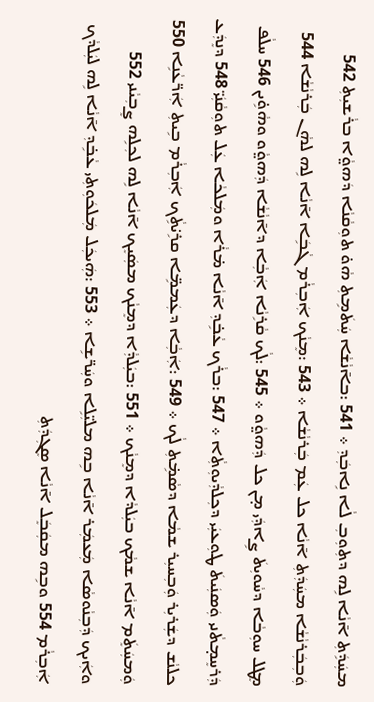ܡܚܲܕܹܿܬܼ ܐ̄ܢܵܐ ܠܹܗ ܕܬܼܘܼܒܼ ܠܵܐ ܢܹܐܒܲܕܼ ܀ 541 :ܒܐ̄ܢܵܫܵܐ ܚܲܬܿܡܹܬܼ ܗܵܘ̇ ܬܘܼܩܵܢܵܐ ܕܿܗܘ̤ܵܐ ܒܪܵܫܝܼܬܼ 542 ܘܲܒܼܒܲܪܢܵܫܵܐ ܡܚܲܕܲܬܼ ܐ̄ܢܵܐ ܟܠ ܥܲܡ ܒܲܪܢܵܫܵܐ ܀ 543 :ܡܸܢܵܟ ܐܲܒܼܪܵܡ ܓܵܒܹܿܐ ܐ̄ܢܵܐ ܠܹܗ ܠܗܵܢ ܒܲܪܢܵܫܵܐ 544 ܡܸܛܠ ܚܘܼܒܵܐ ܕܚܵܘܝܼܬܿ ܨܹܐܕܲܝ ܡ̣ܢ ܟܠ ܕܲܗܘ̤ܵܘ ܀ 545 :ܠܵܟ ܩܵܪܹܢܵܐ ܐܲܒܼܵܐ ܕܐ̄ܢܵܫܵܐ ܕܲܗܘ̤ܵܘ ܘܗܵܘܹ̇ܝܢ 546 ܚܠܵܦ ܕܲܪܚܸܡ̣ܬܵܢܝ ܘܲܣܢܲܝܬܿ ܛܘܼܥܝܲܝ ܕܟܼܠܕܼܵܝܘܼܬܼܵܐ ܀ 547 :ܒܪܵܟ ܥܵܒܹ̇ܕܼ ܐ̄ܢܵܐ ܡ̇ܪܵܐ ܘܡܲܠܟܵܐ ܥܲܠ ܬܘܼܩܵܢܲܝ̈ 548 ܕܢܸܕܲܥ ܟܠܢܵܫ ܕܫܲܪܝܼܪ ܘܲܒܼܚܝܼܪ ܫܡܵܐ ܕܣܵܡܹ̇ܬܼ ܠܵܟ ܀ 549 :ܐܲܒܼܵܐ ܕܥܲܡܡܹ̈ܐ ܩܪܹܝ̇ܬܹܵܟ ܐܲܒܼܪܵܡ ܒܹܝܬܼ ܐܲܪ̈ܥܵܢܹܐ 550 ܘܲܡܚܲܬܸܿܡ ܐ̄ܢܵܐ ܫܡܵܟ ܒܝܲܠܕܵܐ ܕܡܸܢܵܟ ܀ 551 :ܒܝܲܠܕܼܵܐ ܕܡܸܢܵܟ ܡܣܲܝܸܟ ܐ̄ܢܵܐ ܠܹܗ ܠܟܼܠܹܗ ܨܸܒܼܝܵܢܝ 552 ܘܐܲܝܟ ܕܲܒܼܢܵܘܣܵܐ ܡܲܥܡܲܪ ܐ̄ܢܵܐ ܒܹܗ ܡܠܝܼ̈ܠܹܐ ܘܚܲܪ̈ܫܹܐ ܀ 553 :ܗܲܝܟܲܠ ܡܲܠܟܿܘܼܬܼܝ ܥܵܒܹ̇ܕܼ ܐ̄ܢܵܐ ܠܹܗ ܠܝܲܠܕܵܟ ܐܲܒܼܪܵܡ 554 ܘܒܹܗ ܡܩܲܒܸܿܠ ܐ̄ܢܵܐ ܣܸܓܼܕܲܬܼ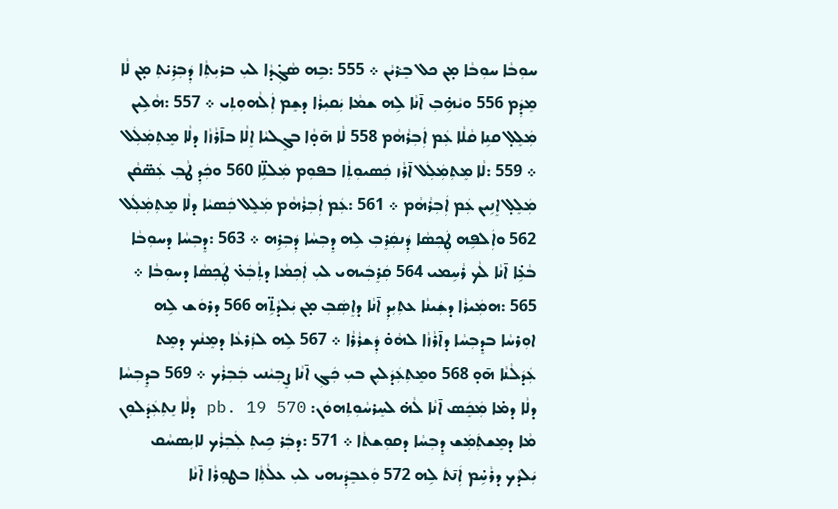ܚܘܼܒܵܐ ܚܘܼܒܵܐ ܡ̣ܢ ܟܠ ܒܸܪ݁ܝܵܢ ܀ 555 :ܒܹܗ ܣܵܓܼ̇ܕܵܐ ܠܝܼ ܒܪܝܼܬܼܵܐ ܕܲܒܼܪܹܝ̇ܬܼ ܡ̣ܢ ܠܵܐ ܡܸܕܲܡ 556 ܘܝܵܗܹ̇ܒܼ ܐ̄ܢܵܐ ܠܹܗ ܫܡܵܐ ܝܲܩܝܼܪܵܐ ܕܫܸܡ ܐܲܠܵܗܘܼܬܼܝ ܀ 557 :ܗܵܠܹܝܢ ܡܲܠܸܠ̣ ܩܢܹܐ ܩܵܠܵܐ ܥܲܡ ܐܲܒܼܪܵܗܵܡ 558 ܠܵܐ ܗ̄ܘ̣ܵܐ ܒܓܸܠܝܵܐ ܐܸܠܵܐ ܒܐ̄ܪܵܙܵܐ ܕܠܵܐ ܡܸܬܼܡܲܠܲܠ ܀ 559 :ܠܵܐ ܡܸܬܼܡܲܠܲܠ ܐ̄ܪܵܙ ܟܲܣܝܘܼܬܼܵܐ ܒܦܘܼܡ ܡܲܠܠܹ̈ܐ 560 ܘܟܲܕܼ ܛܵܒܼ ܥܲܣ̈ܩܵܢ ܡܲܠܸܠ̣ ܐܸܢܹܝܢ ܥܲܡ ܐܲܒܼܪܵܗܵܡ ܀ 561 :ܥܲܡ ܐܲܒܼܪܵܗܵܡ ܡܲܠܸܠ ܟܲܣܝܵܐ ܕܠܵܐ ܡܸܬܼܡܲܠܲܠ 562 ܘܐܲܠܦܹܗ ܛܲܟܼܣܵܐ ܕܲܢܩܲܪܸܒܼ ܠܹܗ ܕܸܒܼܚܵܐ ܕܲܒܼܪܹܗ ܀ 563 :ܕܸܒܼܚܵܐ ܕܚܘܼܒܵܐ ܒܵܥܹ̇ܐ ܐ̄ܢܵܐ ܠܵܟ ܪܵܚܹܡܝ 564 ܩܲܪܸܒܲܝܗܝ ܠܝܼ ܐܲܟܼܡܵܐ ܕܬܼܵܒܲܥ̇ ܛܲܟܼܣܵܐ ܕܚܘܼܒܵܐ ܀ 565 :ܗܡܲܝܪܵܐ ܕܫܲܝܢܵܐ ܥܬܼܝܼܕܼ ܐ̄ܢܵܐ ܕܐܸܣܲܒܼ ܡ̣ܢ ܝܲܠܕܵܬܹ̈ܗ 566 ܕܪܘܿܫ ܠܹܗ ܐܘܼܪܚܵܐ ܒܕܸܒܼܚܵܐ ܕܐ̄ܪܵܙܵܐ ܠܗܵܘ̇ ܕܲܫܪܵܪܵܐ ܀ 567 ܠܹܗ ܠܙܲܪܥܵܐ ܕܡܸܢܵܟ ܕܡܸܬ ܥܲܕܿܠܵܢܵܐ ܗ̄ܘ̣ 568 ܘܡܸܬܼܥܲܕܿܠܝܼܢ ܒܝܼ ܟܲܓܼ ܐ̄ܢܵܐ ܨܸܒܼܝܵܢܝ ܒܲܒܼܪܵܟ ܀ 569 ܒܕܸܒܼܚܵܐ ܕܠܵܐ ܕܡ̇ܐ ܡܲܟܸܿܣ ܐ̄ܢܵܐ ܠܵܗ̇ ܠܚܸܪܚܵܘܼܬܼܗܘܿܢ: pb. 19 570 ܕܠܵܐ ܢܸܬܼܥܲܕܿܠܘܼܢ ܡܵܐ ܕܡܸܫܬܲܡܲܫ ܕܸܒܼܚܵܐ ܕܩܘܼܫܬܵܐ ܀ 571 :ܕܒܲܪ ܟܹܝܬܼ ܠܲܒܼܪܵܟ ܠܐܝܼܣܚܵܩ ܝܲܠܕܵܟ ܕܪܵܚܹ̇ܡ ܐܲܢ̄ܬܿ ܠܹܗ 572 ܘܲܥܒܸܕܲܝܗܝ ܠܝܼ ܥܠܵܬܼܵܐ ܒܛܘܼܪܵܐ ܐ̄ܢܵܐ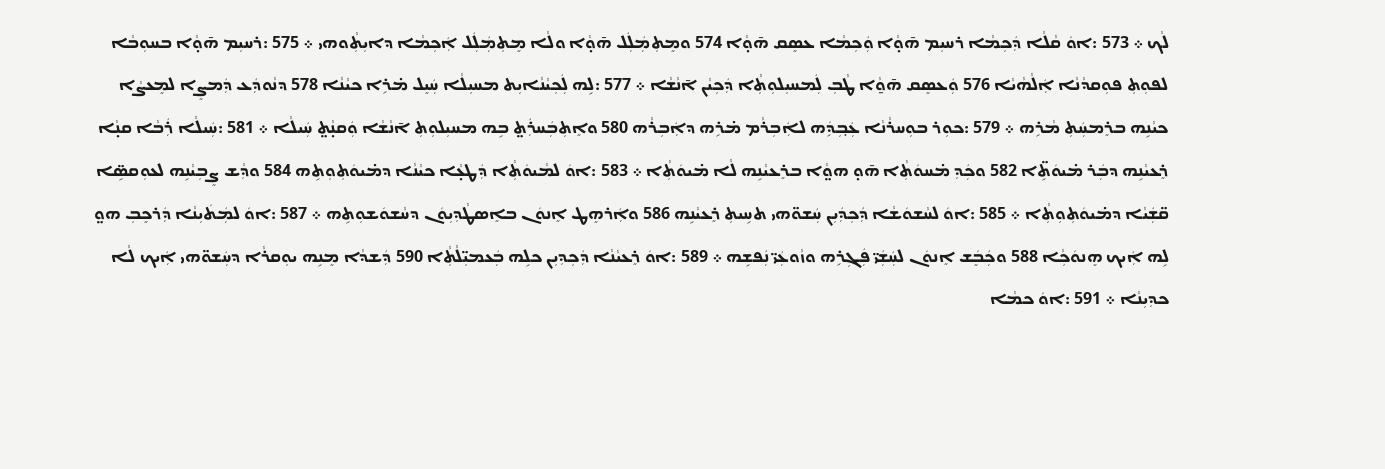ܠܵܟ ܀ 573 :ܐܘܿ ܩܵܠܵܐ ܕܲܟܼܡܵܐ ܪܚܝܼܡ ܗ̄ܘ̣ܵܐ ܘܲܟܼܡܵܐ ܥܣܸܩ ܗ̄ܘ̣ܵܐ 574 ܘܡܸܬܼܡܲܠܲܠ ܗ̄ܘ̣ܵܐ ܘܠܵܐ ܡܸܬܼܡܲܠܲܠ ܐܲܟܼܡܵܐ ܕܐܝܼܬܼܵܘܗܝ ܀ 575 :ܪܚܝܼܡ ܗ̄ܘ̣ܵܐ ܒܚܘܼܒܵܐ ܠܦܘܼܬܼ ܦܘܼܩܕܵܢܵܐ ܐܲܠܵܗܵܝܵܐ 576 ܘܲܥܣܸܩ ܗ̄ܘ̱ܵܐ ܛܵܒܼ ܠܲܡܚܝܼܠܘܼܬܼܵܐ ܕܲܟܼܝܵܢ ܐ̄ܢܵܫܵܐ ܀ 577 :ܠܹܗ ܠܲܟܼܝܵܢܵܐܝܼܬ ܡܚܝܼܠܵܐ ܚܲܝܸܠ ܡ̇ܪܹܐ ܟܝܵܢܵܐ 578 ܕܢܵܘܕܲܥ ܕܲܡܨܸܐ ܠܡܸܥܨܵܐ ܟܝܵܢܹܗ ܒܪܸܡܚܲܬܼ ܡܵܪܹܗ ܀ 579 :ܟܘܼܪ ܒܘܼܚܪܵܢܵܐ ܥܲܒܼ݂ܕܹܿܗ ܠܐܲܒܼܪܵܡ ܡ̇ܪܹܗ ܕܐܲܒܼܪܵܗ 580 ܘܐܸܬܼܒܲܚܪܲܬ̤ ܒܹܗ ܡܚܝܼܠܘܼܬܼ ܐ̄ܢܵܫܵܐ ܘܲܩܢ̣ܵܬ̤ ܚܲܝܠܵܐ ܀ 581 :ܚܲܝܠܵܐ ܪܲܒܵܐ ܩܢ̣ܵܐ ܪܸܥܝܵܢܹܗ ܕܒܲܪ ܡ̇ܝܘܿܬܹ̈ܐ 582 ܘܟܲܕܼ ܡ̇ܚܘܿܬܼܵܐ ܗ̄ܘ̣ ܗܘ̤ܵܐ ܒܪܸܥܝܵܢܹܗ ܠܵܐ ܡ̇ܝܘܿܬܼܵܐ ܀ 583 :ܐܘܿ ܠܡܵܝܘܿܬܼܵܐ ܕܲܛܥ̣ܵܐ ܟܝܵܢܵܐ ܕܡ̇ܝܘܿܬܼܘܼܬܹܗ 584 ܘܕܼܵܫ ܨܸܒܼܝܵܢܹܗ ܠܥܘܼܩܣܹ̈ܐ ܩ̈ܫܲܝܵܐ ܕܡ̇ܝܘܿܬܼܘܼܬܼܵܐ ܀ 585 :ܐܘܿ ܠܚܵܫܘܿܫܵܐ ܕܲܟܼܕܲܝܼܢ ܚܲܫܘ̈ܗܝ ܬܚܹܝܬܼ ܪܸܥܝܵܢܹܗ 586 ܘܐܲܪܗܸܛ ܐܸܢܘܿܢ ܒܐܸܣܛܵܕܼܝܼܘܿܢ ܕܚܵܫܘܿܫܘܼܬܹܗ ܀ 587 :ܐܘܿ ܠܡܲܬܿܝܼܢܵܐ ܕܲܪܟܸܒܼ ܗܘ̤ ܠܹܗ ܐܲܝܟ ܗܸܢܘܿܟܼܵܐ 588 ܘܟܲܒܸܿܫ ܐܸܢܘܿܢ ܠܚܲܫܲܝ̈ ܦܲܓܼܪܹܗ ܘܙܵܘܥܲܝ̈ ܢܲܦܫܹܗ ܀ 589 :ܐܘܿ ܪܸܥܝܵܢܵܐ ܕܲܟܼܕܼܝܼܢ ܟܠܹܗ ܒܲܥܡܝܼ̈ܠܵܬܼܵܐ 590 ܕܲܫܕܵܐ ܡܸܢܹܗ ܝܘܼܩܪܵܐ ܕܚܲܫܘ̈ܗܝ ܐܲܝܟ ܠܵܐ ܟܕܼܝܼܢܵܐ ܀ 591 :ܐܘܿ ܟܡܵܐ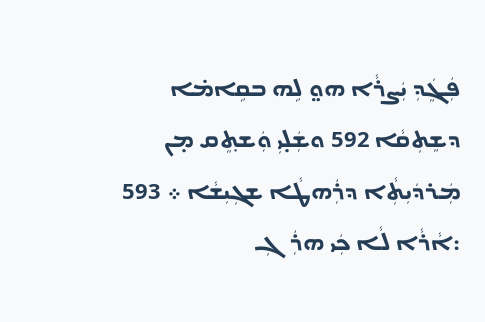ܦܲܓܸܿܕܼ ܝܲܨܪܵܐ ܗܘ̤ ܠܹܗ ܒܩܹܐܡ̇ܐ ܕܫܸܬܼܩܵܐ 592 ܘܫܲܠ̣ܝܼ ܘܲܫܬܸ݂ܩ ܡ̣ܢ ܡܲܪܕܿܝܼܬܼܵܐ ܕܪܲܗܛܵܐ ܫܓܼܝܼܫܵܐ ܀ 593 :ܐܵܪܵܐ ܠܵܐ ܟܲܝ ܗܪܲܓܼ